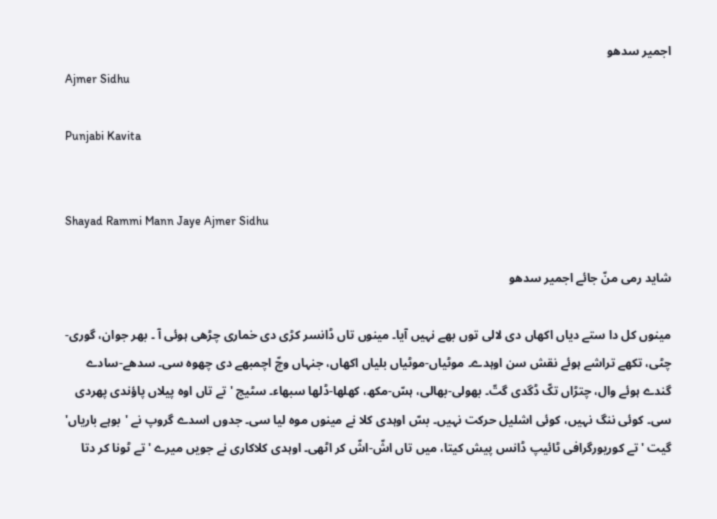اجمیر سدھو
Ajmer Sidhu

Punjabi Kavita


Shayad Rammi Mann Jaye Ajmer Sidhu

شاید رمی منّ جائے اجمیر سدھو

مینوں کل دا ستے دیاں اکھاں دی لالی توں بھے نہیں آیا۔ مینوں تاں ڈانسر کڑی دی خماری چڑھی ہوئی آ ۔ بھر جوان، گوری-چٹی، تکھے تراشے ہوئے نقش سن اوہدے۔ موٹیاں-موٹیاں بلیاں اکھاں، جنہاں وچّ اچمبھے دی چھوہ سی۔ سدھے-سادے گندے ہوئے وال، چتڑاں تکّ ڈگدی گتّ۔ بھولی-بھالی، ہسّ-مکھ، کھلھا-ڈلھا سبھاء۔ سٹیج 'تے تاں اوہ پیلاں پاؤندی پھردی سی۔ کوئی ننگ نہیں، کوئی اشلیل حرکت نہیں۔ بسّ اوہدی کلا نے مینوں موہ لیا سی۔ جدوں اسدے گروپ نے 'بوہے باریاں' گیت 'تے کوریورگرافی ٹائیپ ڈانس پیش کیتا، میں تاں اشّ-اشّ کر اٹھی۔ اوہدی کلاکاری نے جویں میرے 'تے ٹونا کر دتا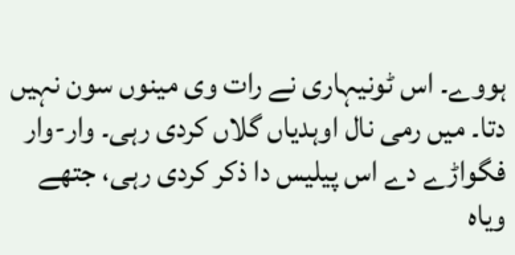ہووے۔ اس ٹونیہاری نے رات وی مینوں سون نہیں دتا۔ میں رمی نال اوہدیاں گلاں کردی رہی۔ وار-وار فگواڑے دے اس پیلیس دا ذکر کردی رہی، جتھے ویاہ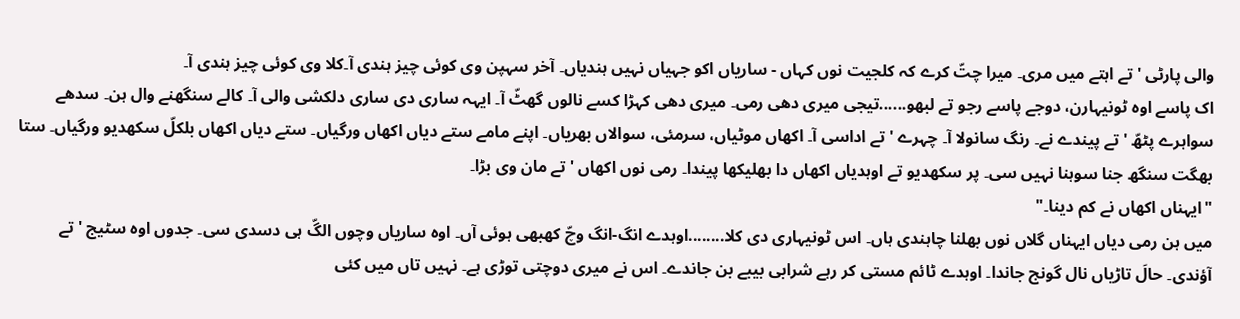والی پارٹی 'تے اہتے میں مری۔ میرا چتّ کرے کہ کلجیت نوں کہاں - ساریاں اکو جہیاں نہیں ہندیاں۔ آخر سہپن وی کوئی چیز ہندی آ۔کلا وی کوئی چیز ہندی آ۔
اک پاسے اوہ ٹونیہارن، دوجے پاسے رجو تے لبھو......تیجی میری دھی رمی۔ میری دھی کہڑا کسے نالوں گھٹّ آ۔ ایہہ ساری دی ساری دلکشی والی آ۔ کالے سنگھنے وال ہن۔ سدھے سواہرے پٹھّ 'تے پیندے نے۔ رنگ سانولا آ۔ چہرے 'تے اداسی آ۔ اکھاں موٹیاں، سرمئی، سوالاں بھریاں۔ اپنے مامے ستے دیاں اکھاں ورگیاں۔ ستے دیاں اکھاں بلکلّ سکھدیو ورگیاں۔ ستا بھگت سنگھ جنا سوہنا نہیں سی۔ پر سکھدیو تے اوہدیاں اکھاں دا بھلیکھا پیندا۔ رمی نوں اکھاں 'تے مان وی بڑا۔
"ایہناں اکھاں نے کم دینا۔"
میں ہن رمی دیاں ایہناں گلاں نوں بھلنا چاہندی ہاں۔ اس ٹونیہاری دی کلا........اوہدے انگ-انگ وچّ کھبھی ہوئی آں۔ اوہ ساریاں وچوں الگّ ہی دسدی سی۔ جدوں اوہ سٹیج 'تے آؤندی۔ حالَ تاڑیاں نال گونج جاندا۔ اوہدے ٹائم مستی کر رہے شرابی بیبے بن جاندے۔ اس نے میری دوچتی توڑی ہے۔ نہیں تاں میں کئی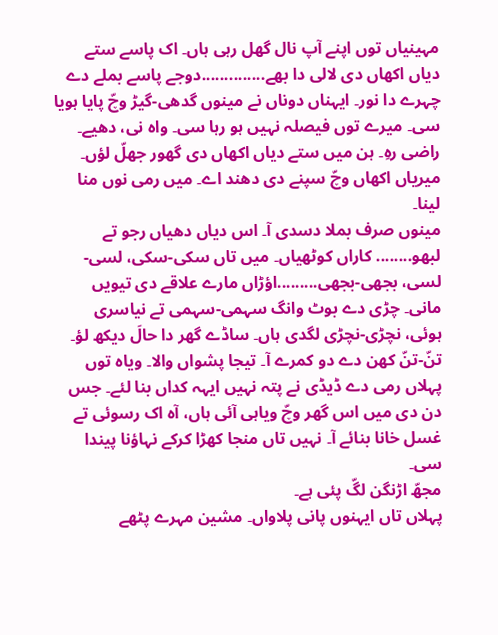مہینیاں توں اپنے آپ نال گھل رہی ہاں۔ اک پاسے ستے دیاں اکھاں دی لالی دا بھے..............دوجے پاسے بملے دے چہرے دا نور۔ ایہناں دوناں نے مینوں گدھی-گیڑ وچّ پایا ہویا سی۔ میرے توں فیصلہ نہیں ہو رہا سی۔ واہ نی، دھیے۔ راضی رہِ۔ ہن میں ستے دیاں اکھاں دی گھور جھلّ لؤں۔ میریاں اکھاں وچّ سپنے دی دھند اے۔ میں رمی نوں منا لینا۔
مینوں صرف بملا دسدی آ۔ اس دیاں دھیاں رجو تے لبھو........ کاراں کوٹھیاں۔ میں تاں سکی-سکی، لسی-لسی، بجھی-بجھی.........اؤڑاں مارے علاقے دی تیویں مانی۔ چڑی دے بوٹ وانگ سہمی-سہمی تے نیاسری ہوئی، نچڑی-نچڑی لگدی ہاں۔ ساڈے گھر دا حالَ دیکھ لؤ۔ تنّ-تنّ کھن دے دو کمرے آ۔ تیجا پشواں والا۔ ویاہ توں پہلاں رمی دے ڈیڈی نے پتہ نہیں ایہہ کداں بنا لئے۔ جس دن دی میں اس گھر وچّ ویاہی آئی ہاں، آہ اک رسوئی تے غسل خانا بنائے آ۔ نہیں تاں منجا کھڑا کرکے نہاؤنا پیندا سی۔
مجھّ اڑنگن لگّ پئی ہے۔
پہلاں تاں ایہنوں پانی پلاواں۔ مشین مہرے پٹھے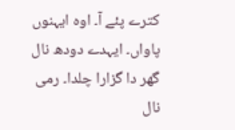کترے پئے آ۔ اوہ ایہنوں پاواں۔ ایہدے دودھ نال گھر دا گزارا چلدا۔ رمی نال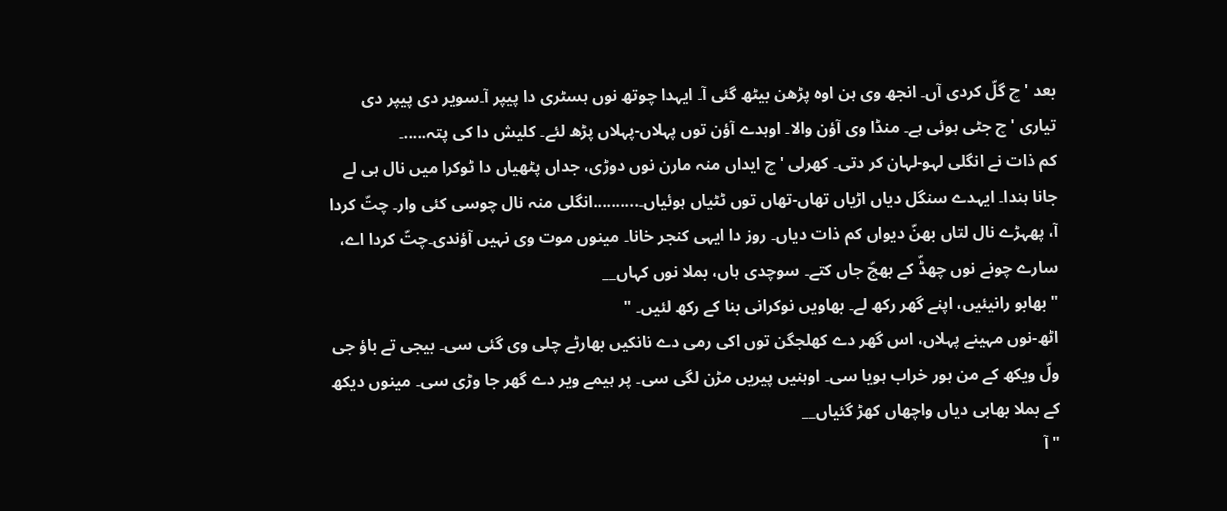بعد 'چ گلّ کردی آں۔ انجھ وی ہن اوہ پڑھن بیٹھ گئی آ۔ ایہدا چوتھ نوں ہسٹری دا پیپر آ۔سویر دی پیپر دی تیاری 'چ جٹی ہوئی ہے۔ منڈا وی آؤن والا۔ اوہدے آؤن توں پہلاں-پہلاں پڑھ لئے۔ کلیش دا کی پتہ.....۔
کم ذات نے انگلی لہو-لہان کر دتی۔ کھرلی 'چ ایداں منہ مارن نوں دوڑی، جداں پٹھیاں دا ٹوکرا میں نال ہی لے جانا ہندا۔ ایہدے سنگل دیاں اڑیاں تھاں-تھاں توں ٹٹیاں ہوئیاں۔..........انگلی منہ نال چوسی کئی وار۔ چتّ کردا آ، پھہڑے نال لتاں بھنّ دیواں کم ذات دیاں۔ روز دا ایہی کنجر خانا۔ مینوں موت وی نہیں آؤندی۔چتّ کردا اے، سارے چونے نوں چھڈّ کے بھجّ جاں کتے۔ سوچدی ہاں، بملا نوں کہاں__
"بھابو رانیئیں، اپنے گھر رکھ لے۔ بھاویں نوکرانی بنا کے رکھ لئیں۔ "
اٹھ-نوں مہینے پہلاں، اس گھر دے کھلجگن توں اکی رمی دے نانکیں بھارٹے چلی وی گئی سی۔ بیجی تے باؤ جی ولّ ویکھ کے من ہور خراب ہویا سی۔ اوہنیں پیریں مڑن لگی سی۔ پر ہیمے ویر دے گھر جا وڑی سی۔ مینوں دیکھ کے بملا بھابی دیاں واچھاں کھڑ گئیاں__
"آ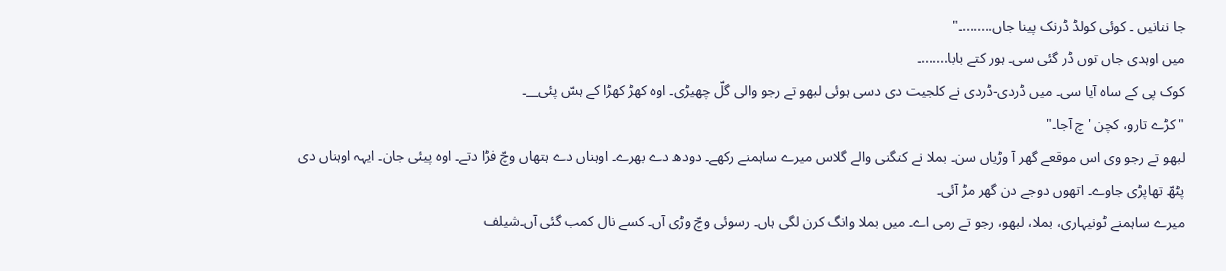جا ننانیں ۔ کوئی کولڈ ڈرنک پینا جاں........۔"
میں اوہدی جاں توں ڈر گئی سی۔ ہور کتے بابا.......۔
کوک پی کے ساہ آیا سی۔ میں ڈردی-ڈردی نے کلجیت دی دسی ہوئی لبھو تے رجو والی گلّ چھیڑی۔ اوہ کھڑ کھڑا کے ہسّ پئی__۔
"کڑے تارو، کچن 'چ آجا۔"
لبھو تے رجو وی اس موقعے گھر آ وڑیاں سن۔ بملا نے کنگنی والے گلاس میرے ساہمنے رکھے۔ دودھ دے بھرے۔ اوہناں دے ہتھاں وچّ فڑا دتے۔ اوہ پیئی جان۔ ایہہ اوہناں دی پٹھّ تھاپڑی جاوے۔ اتھوں دوجے دن گھر مڑ آئی۔
میرے ساہمنے ٹونیہاری، بملا، لبھو، رجو تے رمی اے۔ میں بملا وانگ کرن لگی ہاں۔ رسوئی وچّ وڑی آں۔ کسے نال کمب گئی آں۔شیلف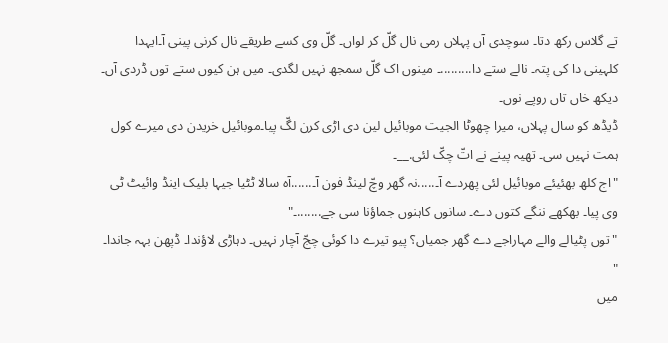تے گلاس رکھ دتا۔ سوچدی آں پہلاں رمی نال گلّ کر لواں۔ گلّ وی کسے طریقے نال کرنی پینی آ۔ایہدا کلہینی دا کی پتہ۔ نالے ستے دا.........۔ مینوں اک گلّ سمجھ نہیں لگدی۔ میں ہن کیوں ستے توں ڈردی آں۔ دیکھ خاں تاں روپے نوں۔
ڈیڈھ کو سال پہلاں، میرا چھوٹا الجیت موبائیل لین دی اڑی کرن لگّ پیا۔موبائیل خریدن دی میرے کول ہمت نہیں سی۔ تھیہ پینے نے اتّ چکّ لئی.__۔
"اج کلھ بھئیئے موبائیل لئی پھردے آ۔.....نہ گھر وچّ لینڈ فون آ۔......آہ سالا ٹٹیا جیہا بلیک اینڈ وائیٹ ٹی وی پیا۔ بھکھے ننگے کتوں دے۔ سانوں کاہنوں جماؤنا سی جے.......۔"
"توں پٹیالے والے مہاراجے دے گھر جمیاں؟ پیو تیرے دا کوئی چجّ آچار نہیں۔ دہاڑی لاؤندا۔ ڈپھن بہہ جاندا۔ "
میں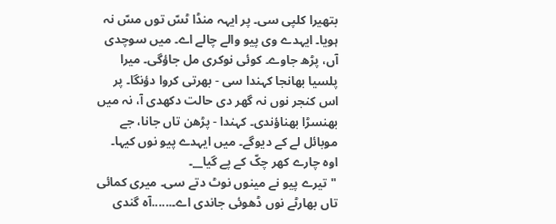بتھیرا کلپی سی۔ پر ایہہ منڈا ٹسّ توں مسّ نہ ہویا۔ ایہدے وی پیو والے چالے اے۔ میں سوچدی آں، پڑھ جاوے۔ کوئی نوکری مل جاؤگی۔ میرا پلسیا بھانجا کہندا سی - بھرتی کروا دؤنگا۔ پر اس کنجر نوں نہ گھر دی حالت دکھدی آ، نہ میں بھنسڑا بھناؤندی۔ کہندا - پڑھن تاں جانا، جے موبائل لے کے دیوگے۔ میں ایہدے پیو نوں کیہا۔ اوہ چارے کھر چکّ کے پے گیا__۔
"تیرے پیو نے مینوں نوٹ دتے سی۔ میری کمائی تاں بھارٹے نوں ڈھوئی جاندی اے۔......آہ گندی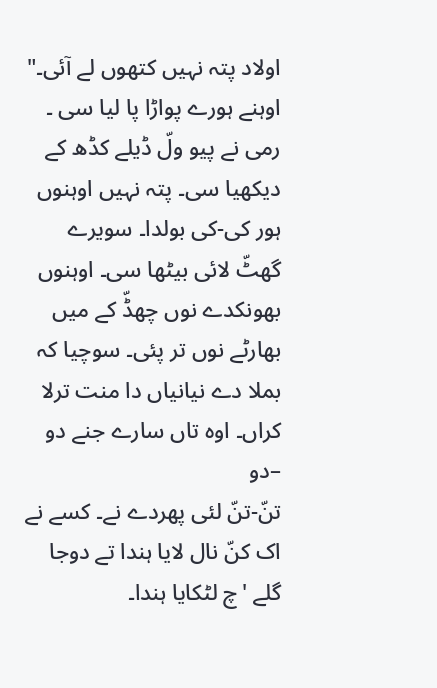اولاد پتہ نہیں کتھوں لے آئی۔"
اوہنے ہورے پواڑا پا لیا سی ۔ رمی نے پیو ولّ ڈیلے کڈھ کے دیکھیا سی۔ پتہ نہیں اوہنوں ہور کی-کی بولدا۔ سویرے گھٹّ لائی بیٹھا سی۔ اوہنوں بھونکدے نوں چھڈّ کے میں بھارٹے نوں تر پئی۔ سوچیا کہ بملا دے نیانیاں دا منت ترلا کراں۔ اوہ تاں سارے جنے دو –دو
تنّ-تنّ لئی پھردے نے۔ کسے نے اک کنّ نال لایا ہندا تے دوجا گلے 'چ لٹکایا ہندا۔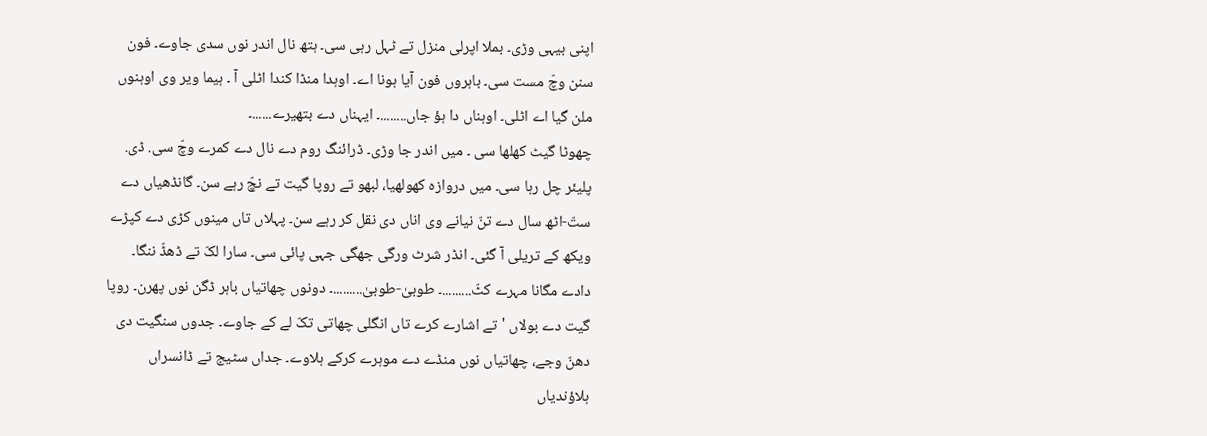اپنی بیہی وڑی۔ بملا اپرلی منزل تے ٹہل رہی سی۔ ہتھ نال اندر نوں سدی جاوے۔ فون سنن وچّ مست سی۔ باہروں فون آیا ہونا اے۔ اوہدا منڈا کندا اٹلی آ ۔ ہیما ویر وی اوہنوں ملن گیا اے اٹلی۔ اوہناں دا ہؤ جاں........۔ ایہناں دے بتھیرے......۔
چھوٹا گیٹ کھلھا سی ۔ میں اندر جا وڑی۔ ڈرائنگ روم دے نال دے کمرے وچّ سی. ڈی. پلیئر چل رہا سی۔ میں دروازہ کھولھیا، لبھو تے روپا گیت تے نچّ رہے سن۔ گانڈھیاں دے ستّ-اٹھ سال دے تنّ نیانے وی اناں دی نقل کر رہے سن۔ پہلاں تاں مینوں کڑی دے کپڑے ویکھ کے تریلی آ گئی۔ انڈر شرٹ ورگی جھگی جہی پائی سی۔ سارا لکّ تے ڈھڈّ ننگا۔ دادے مگانا مہرے کٹّ.........۔ طوبیٰ-طوبیٰ.........۔ دونوں چھاتیاں باہر ڈگن نوں پھرن۔ روپا گیت دے بولاں 'تے اشارے کرے تاں انگلی چھاتی تکّ لے کے جاوے۔ جدوں سنگیت دی دھنّ وجے، چھاتیاں نوں منڈے دے موہرے کرکے ہلاوے۔ جداں سٹیج تے ڈانسراں ہلاؤندیاں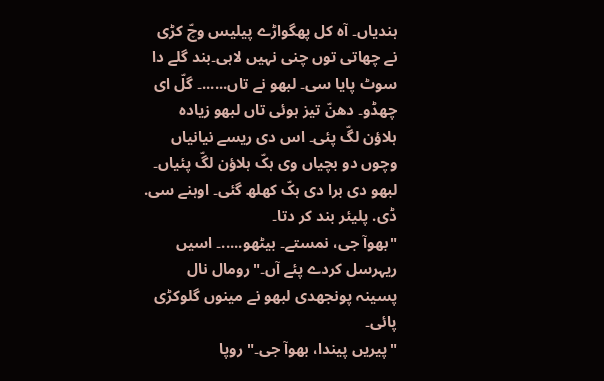ہندیاں۔ آہ کل پھگواڑے پیلیس وچّ کڑی نے چھاتی توں چنی نہیں لاہی۔بند گلے دا سوٹ پایا سی۔ لبھو نے تاں......۔ گلّ ای چھڈو۔ دھنّ تیز ہوئی تاں لبھو زیادہ ہلاؤن لگّ پئی۔ اس دی ریسے نیانیاں وچوں دو بچیاں وی ہکّ ہلاؤن لگّ پئیاں۔ لبھو دی برا دی ہکّ کھلھ گئی۔ اوہنے سی. ڈی. پلیئر بند کر دتا۔
"بھوآ جی، نمستے۔ بیٹھو.....۔ اسیں ریہرسل کردے پئے آں۔"رومال نال پسینہ پونجھدی لبھو نے مینوں گلوکڑی پائی۔
"پیریں پیندا، بھوآ جی۔" روپا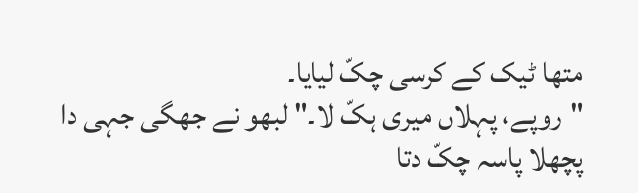متھا ٹیک کے کرسی چکّ لیایا۔
"روپے، پہلاں میری ہکّ لا۔" لبھو نے جھگی جہی دا پچھلا پاسہ چکّ دتا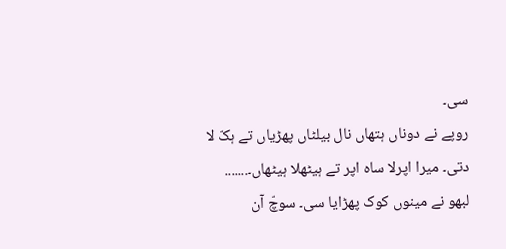سی۔
روپے نے دوناں ہتھاں نال بیلٹاں پھڑیاں تے ہکّ لا دتی۔ میرا اپرلا ساہ اپر تے ہیٹھلا ہیٹھاں۔....... لبھو نے مینوں کوک پھڑایا سی۔ سوچّ آن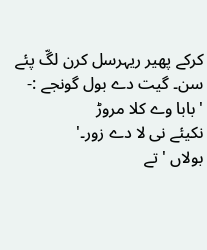کرکے پھیر ریہرسل کرن لگّ پئے سن۔ گیت دے بول گونجے :-
' بابا وے کلا مروڑ
نکیئے نی لا دے زور۔'
بولاں 'تے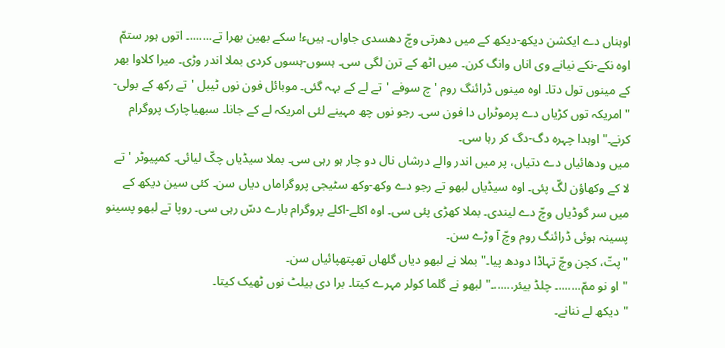اوہناں دے ایکشن دیکھ-دیکھ کے میں دھرتی وچّ دھسدی جاواں۔ ہیںء! سکے بھین بھرا تے.......۔ اتوں ہور ستمّ اوہ نکے-نکے نیانے وی اناں وانگ کرن۔ میں اٹھ کے ترن لگی سی۔ ہسوں-ہسوں کردی بملا اندر وڑی۔ میرا کلاوا بھر کے مینوں تول دتا۔ اوہ مینوں ڈرائنگ روم 'چ سوفے 'تے لے کے بہہ گئی۔ موبائل فون نوں ٹیبل 'تے رکھ کے بولی-
"امریکہ توں کڑیاں دے پرموٹراں دا فون سی۔ رجو نوں چھ مہینے لئی امریکہ لے کے جانا۔ سبھیاچارک پروگرام کرنے۔"اوہدا چہرہ دگ-دگ کر رہا سی۔
میں ودھائیاں دے دتیاں، پر میں اندر والے درشاں نال دو چار ہو رہی سی۔ بملا سیڈیاں چکّ لیائی۔ کمپیوٹر 'تے لا کے وکھاؤن لگّ پئی۔ اوہ سیڈیاں لبھو تے رجو دے وکھ-وکھ سٹیجی پروگراماں دیاں سن۔ کئی سین دیکھ کے میں سر گوڈیاں وچّ دے لیندی۔ بملا کھڑی پئی سی۔ اوہ اکلے-اکلے پروگرام بارے دسّ رہی سی۔ روپا تے لبھو پسینو پسینہ ہوئی ڈرائنگ روم وچّ آ وڑے سن۔
"پتّ، کچن وچّ تہاڈا دودھ پیا۔" بملا نے لبھو دیاں گلھاں تھپتھپائیاں سن۔
"او نو ممّ.......۔ چلڈ بیئر......۔" لبھو نے گلما کولر مہرے کیتا۔ برا دی بیلٹ نوں ٹھیک کیتا۔
"دیکھ لے ننانے۔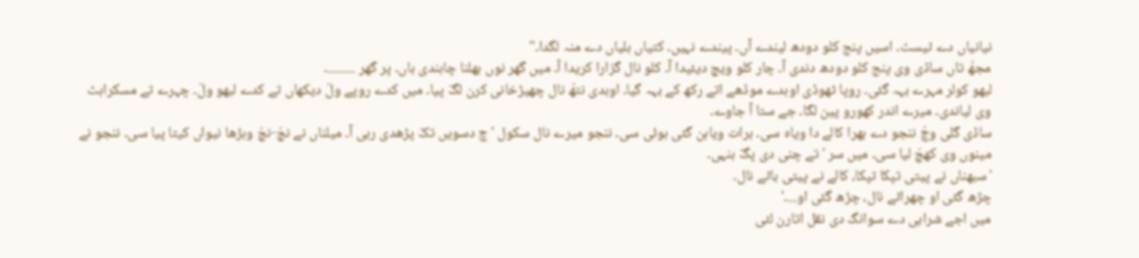نیانیاں دے ٹیسٹ۔ اسیں پنج کلو دودھ لیندے آں۔ پیندے نہیں۔ کتیاں بلیاں دے منہ لگدا۔"
مجھّ تاں ساڈی وی پنج کلو دودھ دندی آ۔ چار کلو ویچ دیئیدا آ۔ کلو نال گزارا کریدا آ۔ میں گھر نوں بھلنا چاہندی ہاں۔ پر گھر .........۔
لبھو کولر مہرے بہہ گئی۔ روپا ٹھوڈی اوہدے موڈھے اتے رکھ کے بہہ گیا۔ اوہدی نتھّ نال چھیڑخانی کرن لگّ پیا۔ میں کدے روپے ولّ دیکھاں تے کدے لبھو ولّ۔ چہرے تے مسکراہٹ وی لیاندی۔ میرے اندر کھورو پین لگا۔ جے ستا آ جاوے۔
ساڈی گلی وچّ ننجو دے بھرا کالے دا ویاہ سی۔ برات ویاہن گئی ہوئی سی۔ ننجو میرے نال سکول 'چ دسویں تکّ پڑھدی رہی آ۔ میلناں نے نچّ-نچّ وہڑھا نیواں کیتا پیا سی۔ ننجو نے مینوں وی کھچّ لیا سی۔ میں سر 'تے چنی دی پگّ بنہی۔
'سبھناں نے پیتی تپکا تپکا، کالے نے پیتی باٹے نال۔
چڑھ گئی او چھراٹے نال، چڑھ گئی او...۔'
میں اجے شرابی دے سوانگ دی نقل اتارن لئی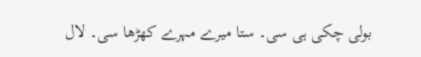بولی چکی ہی سی۔ ستا میرے مہرے کھڑھا سی۔ لال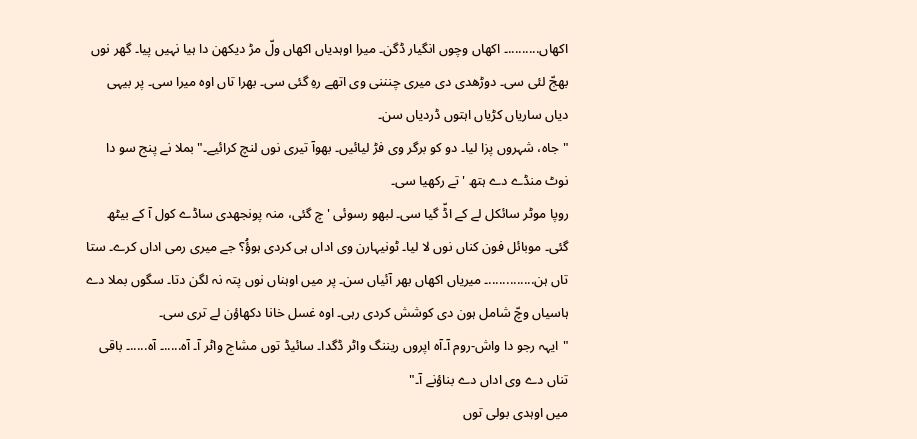اکھاں.........۔ اکھاں وچوں انگیار ڈگن۔ میرا اوہدیاں اکھاں ولّ مڑ دیکھن دا ہیا نہیں پیا۔ گھر نوں بھجّ لئی سی۔ دوڑھدی دی میری چنننی وی اتھے رہِ گئی سی۔ بھرا تاں اوہ میرا سی۔ پر بیہی دیاں ساریاں کڑیاں اہتوں ڈردیاں سن۔
"جاہ، شہروں پزا لیا۔ دو کو برگر وی فڑ لیائیں۔ بھوآ تیری نوں لنچ کرائیے۔"بملا نے پنج سو دا نوٹ منڈے دے ہتھ 'تے رکھیا سی۔
روپا موٹر سائکل لے کے اڈّ گیا سی۔ لبھو رسوئی 'چ گئی، منہ پونجھدی ساڈے کول آ کے بیٹھ گئی۔ موبائل فون کناں نوں لا لیا۔ ٹونیہارن وی اداں ہی کردی ہوؤُ؟ جے میری رمی اداں کرے۔ ستا تاں ہن.............۔ میریاں اکھاں بھر آئیاں سن۔ پر میں اوہناں نوں پتہ نہ لگن دتا۔ سگوں بملا دے ہاسیاں وچّ شامل ہون دی کوشش کردی رہی۔ اوہ غسل خانا دکھاؤن لے تری سی۔
"ایہہ رجو دا واش-روم آ۔آہ اپروں ریننگ واٹر ڈگدا۔ سائیڈ توں مشاج واٹر آ۔ آہ.....۔ آہ.....۔ باقی تناں دے وی اداں دے بناؤنے آ۔"
میں اوہدی بولی توں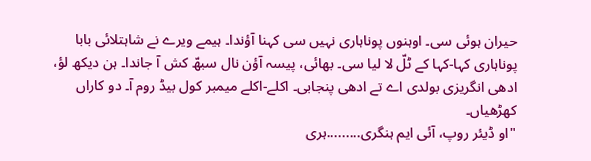حیران ہوئی سی۔ اوہنوں پوناہاری نہیں سی کہنا آؤندا۔ ہیمے ویرے نے شاہتلائی بابا پوناہاری کہا-کہا کے ٹلّ لا لیا سی۔ بھائی، پیسہ آؤن نال سبھّ کش آ جاندا۔ ہن دیکھ لؤ، ادھی انگریزی بولدی اے تے ادھی پنجابی۔ اکلے-اکلے میمبر کول بیڈ روم آ۔ دو کاراں کھڑھیاں۔
"او ڈیئر روپ، آئی ایم ہنگری.........ہری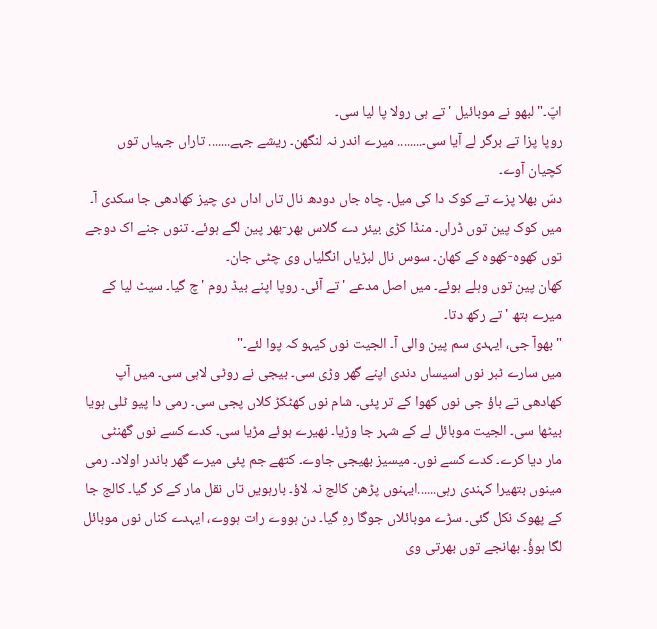اپّ۔"لبھو نے موبائیل 'تے ہی رولا پا لیا سی۔
روپا پزا تے برگر لے آیا سی۔........ میرے اندر نہ لنگھن۔ ریشے جہے....... تاراں جہیاں توں کچیان آوے۔
دسّ بھلا پزے تے کوک دا کی میل۔ چاہ جاں دودھ نال تاں اداں دی چیز کھادھی جا سکدی آ۔ میں کوک پین توں ڈراں۔ منڈا کڑی بیئر دے گلاس بھر-بھر پین لگے ہوئے۔ تنوں جنے اک دوجے توں کھوہ-کھوہ کے کھان۔ سوس نال لبڑیاں انگلیاں وی چٹی جان۔
کھان پین توں وہلے ہوئے۔ میں اصل مدعے 'تے آئی۔ روپا اپنے بیڈ روم 'چ گیا۔ سیٹ لیا کے میرے ہتھ 'تے رکھ دتا۔
"بھوآ جی، ایہدی سم پین والی آ۔ الجیت نوں کیہو کہ پوا لئے۔"
میں سارے ٹبر نوں اسیساں دندی اپنے گھر وڑی سی۔ بیجی نے روٹی لاہی سی۔ میں آپ کھادھی تے باؤ جی نوں کھوا کے تر پئی۔ شام نوں کھٹکڑ کلاں پجی سی۔ رمی دا پیو ٹلی ہویا بیٹھا سی۔ الجیت موبائل لے کے شہر جا وڑیا۔ نھیرے ہوئے مڑیا سی۔ کدے کسے نوں گھنٹی مار دیا کرے۔ کدے کسے نوں۔ میسیز بھیجی جاوے۔ کتھے جم پئی میرے گھر باندر اولاد۔ رمی مینوں بتھیرا کہندی رہی......ایہنوں پڑھن کالج نہ لاؤ۔ بارہویں تاں نقل مار کے کر گیا۔ کالج جا کے پھوک نکل گئی۔ سڑے موبائلاں جوگا رہِ گیا۔ دن ہووے رات ہووے، ایہدے کناں نوں موبائل لگا ہوؤُ۔ بھانجے توں بھرتی وی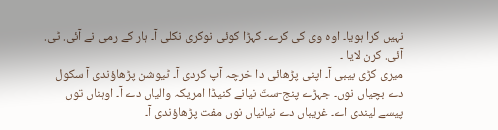نہیں کرا ہویا۔ اوہ وی کی کرے۔ کہڑا کوئی نوکری نکلی آ۔ ہار کے رمی نے آئی. ٹی. آئی. کرن لایا ۔
میری کڑی بیبی آ۔ اپنی پڑھائی دا خرچہ آپ کردی آ۔ ٹیوشن پڑھاؤندی آ سکول دے بچیاں نوں۔ جہڑے پنج-ستّ نیانے کنیڈا امریکہ والیاں دے آ۔ اوہناں توں پیسے لیندی اے۔ غریباں دے نیانیاں نوں مفت پڑھاؤندی آ۔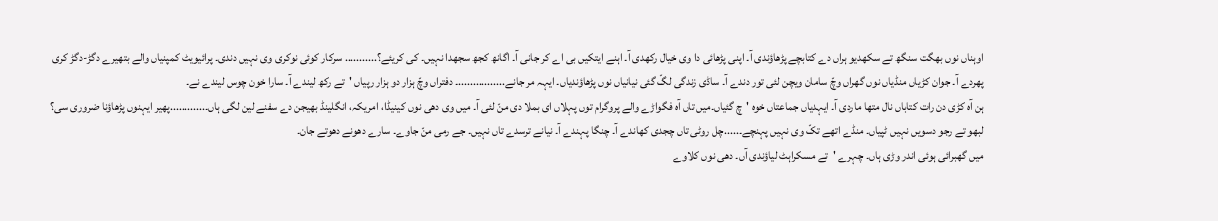اوہناں نوں بھگت سنگھ تے سکھدیو ہراں دے کتابچے پڑھاؤندی آ۔ اپنی پڑھائی دا وی خیال رکھدی آ۔ اہنے ایتکیں بی اے کر جانی آ۔ اگانھ کجھ سجھدا نہیں۔ کی کریئے؟........... سرکار کوئی نوکری وی نہیں دندی۔ پرائیویٹ کمپنیاں والے بتھیرے دگڑ-دگڑ کری پھردے آ۔ جوان کڑیاں منڈیاں نوں گھراں وچّ سامان ویچن لئی تور دندے آ۔ ساڈی زندگی لگّ گئی نیانیاں نوں پڑھاؤندیاں۔ ایہہ مر جانے................۔ دفتراں وچّ ہزار دو ہزار رپیاں 'تے رکھ لیندے آ۔ سارا خون چوس لیندے نے۔
ہن آہ کڑی دن رات کتاباں نال متھا ماردی آ۔ ایہدیاں جماعتاں خوہ 'چ گئیاں۔میں تاں آہ فگواڑے والے پروگرام توں پہلاں ای بملا دی منّ لئی آ۔ میں وی دھی نوں کینیڈا، امریکہ، انگلینڈ بھیجن دے سفنے لین لگی ہاں۔............پھیر ایہنوں پڑھاؤنا ضروری سی؟ لبھو تے رجو دسویں نہیں ٹپیاں۔ منڈے اتھے تکّ وی نہیں پہنچے۔.....چل روٹی تاں چجدی کھاندے آ۔ چنگا پہندے آ۔ نیانے ترسدے تاں نہیں۔ جے رمی منّ جاوے۔ سارے دھونے دھوتے جان۔
میں گھبرائی ہوئی اندر وڑی ہاں۔ چہرے 'تے مسکراہٹ لیاؤندی آں۔ دھی نوں کلاوے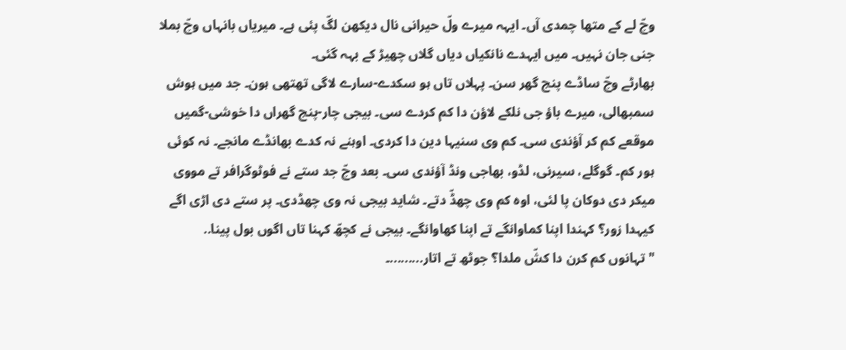وچّ لے کے متھا چمدی آں۔ ایہہ میرے ولّ حیرانی نال دیکھن لگّ پئی ہے۔ میریاں بانہاں وچّ بملا جنی جان نہیں۔ میں ایہدے نانکیاں دیاں گلاں چھیڑ کے بہہ گئی۔
بھارٹے وچّ ساڈے پنج گھر سن۔ پہلاں تاں ہو سکدے-سارے لاگی تھتھی ہون۔ جد میں ہوش سمبھالی، میرے باؤ جی نلکے لاؤن دا کم کردے سی۔ بیجی چار-پنج گھراں دا خوشی-گمیں موقعے کم کر آؤندی سی۔ کم وی سنیہا دین دا کردی۔ اوہنے نہ کدے بھانڈے مانجے۔ نہ کوئی ہور کم۔ گوگلے، سیرنی، لڈو، بھاجی ونڈ آؤندی سی۔ بعد وچّ جد ستے نے فوٹوگرافر تے مووی میکر دی دوکان پا لئی، اوہ کم وی چھڈّ دتے۔ شاید بیجی نہ وی چھڈدی۔ پر ستے دی اڑی اگے کیہدا زور؟ کہندا اپنا کماوانگے تے اپنا کھاوانگے۔ بیجی نے کچھّ کہنا تاں اگوں بول پینا..
"تہانوں کم کرن دا کشّ ملدا؟ جوٹھ تے اتار.........۔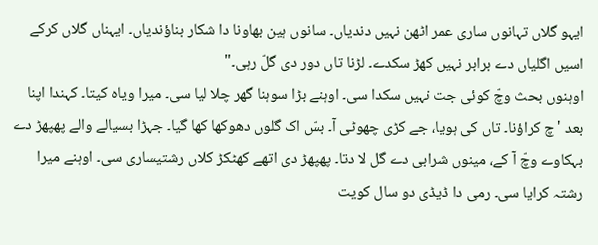ایہو گلاں تہانوں ساری عمر اٹھن نہیں دندیاں۔ سانوں ہین بھاونا دا شکار بناؤندیاں۔ ایہناں گلاں کرکے اسیں اگلیاں دے برابر نہیں کھڑ سکدے۔ لڑنا تاں دور دی گلّ رہی۔"
اوہنوں بحث وچّ کوئی جت نہیں سکدا سی۔ اوہنے بڑا سوہنا گھر چلا لیا سی۔ میرا ویاہ کیتا۔ کہندا اپنا بعد 'چ کراؤنا۔ تاں کی ہویا، جے کڑی چھوٹی آ۔ بسّ اک گلوں دھوکھا کھا گیا۔ جہڑا بسیالے والے پھپھڑ دے بہکاوے وچّ آ کے، مینوں شرابی دے گل لا دتا۔ پھپھڑ دی اتھے کھٹکڑ کلاں رشتیساری سی۔ اوہنے میرا رشتہ کرایا سی۔ رمی دا ڈیڈی دو سال کویت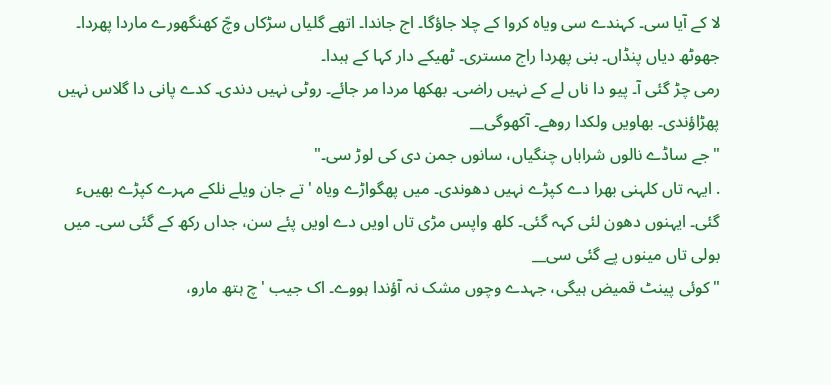لا کے آیا سی۔ کہندے سی ویاہ کروا کے چلا جاؤگا۔ اج جاندا۔ اتھے گلیاں سڑکاں وچّ کھنگھورے ماردا پھردا۔ جھوٹھ دیاں پنڈاں۔ بنی پھردا راج مستری۔ ٹھیکے دار کہا کے ہبدا۔
رمی چڑ گئی آ۔ پیو دا ناں لے کے نہیں راضی۔ بھکھا مردا مر جائے۔ روٹی نہیں دندی۔ کدے پانی دا گلاس نہیں پھڑاؤندی۔ بھاویں ولکدا روھے۔ آکھوگی__
"جے ساڈے نالوں شراباں چنگیاں، سانوں جمن دی کی لوڑ سی۔"
. ایہہ تاں کلہنی بھرا دے کپڑے نہیں دھوندی۔ میں پھگواڑے ویاہ 'تے جان ویلے نلکے مہرے کپڑے بھیںء گئی۔ ایہنوں دھون لئی کہہ گئی۔ کلھ واپس مڑی تاں اویں دے اویں پئے سن، جداں رکھ کے گئی سی۔ میں بولی تاں مینوں پے گئی سی__
"کوئی پینٹ قمیض ہیگی، جہدے وچوں مشک نہ آؤندا ہووے۔ اک جیب 'چ ہتھ مارو،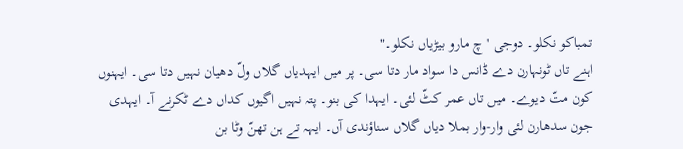تمباکو نکلو۔ دوجی 'چ مارو بیڑیاں نکلو۔"
اہنے تاں ٹونہارن دے ڈانس دا سواد مار دتا سی۔ پر میں ایہدیاں گلاں ولّ دھیان نہیں دتا سی۔ ایہنوں کون متّ دیوے۔ میں تاں عمر کٹّ لئی۔ ایہدا کی بنو۔ پتہ نہیں اگیوں کداں دے ٹکرنے آ۔ ایہدی جون سدھارن لئی وار-وار بملا دیاں گلاں سناؤندی آں۔ ایہہ تے ہن تھنّ وٹا بن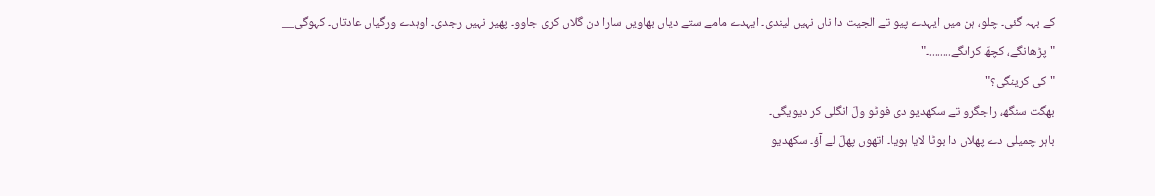کے بہہ گئی۔ چلو، ہن میں ایہدے پیو تے الجیت دا ناں نہیں لیندی۔ ایہدے مامے ستے دیاں بھاویں سارا دن گلاں کری جاوو۔ پھیر نہیں رجدی۔ اوہدے ورگیاں عادتاں۔ کہوگی__
"پڑھانگے، کچھّ کراںگے........۔"
"کی کرینگی؟"
بھگت سنگھ، راجگرو تے سکھدیو دی فوٹو ولّ انگلی کر دیویگی۔
باہر چمیلی دے پھلاں دا بوٹا لایا ہویا۔ اتھوں پھلّ لے آؤ۔ سکھدیو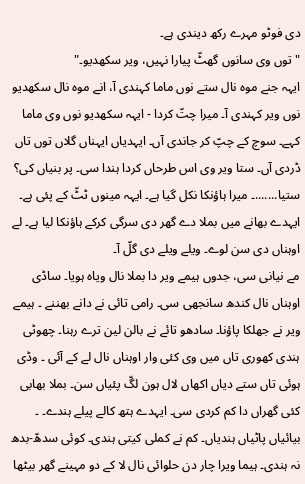دی فوٹو مہرے رکھ دیندی ہے۔
"توں وی سانوں گھٹّ پیارا نہیں، ویر سکھدیو۔"
ایہہ جنے موہ نال ستے نوں ماما کہندی آ، انے موہ نال سکھدیو نوں ویر کہندی آ۔ میرا چتّ کردا - ایہہ سکھدیو نوں وی ماما کہے۔ سوچ کے چپّ کر جاندی آں۔ ایہدیاں ایہناں گلاں توں تاں ڈردی آں۔ ستا ویر وی اس طرحاں کردا ہندا سی۔ پر بنیاں کی؟ ستیا.......۔ میرا ہاؤنکا نکل گیا ہے۔ ایہہ مینوں ٹٹّ کے پئی ہے۔ ایہدے بھانے میں بملا دے گھر دی سرگی کرکے ہاؤنکا لیا ہے۔ لے اوہناں دی سن لوے۔ ویلے ویلے دی گلّ آ۔
مے نیانی سی، جدوں ہیمے ویر دا بملا نال ویاہ ہویا۔ ساڈی اوہناں نال کندھ سانجھی سی۔ رامی تائی نے دانے بھننے ۔ ہیمے ویر نے جھلکا پاؤنا۔ سادھو تائے نے بالن لین ترے رہنا۔ چھوٹی ہندی کھوری تاں میں وی کئی وار اوہناں نال لے کے آئی ۔ وڈی ہوئی تاں ستے دیاں اکھاں لال ہون لگّ پئیاں سن۔ بملا بھابی کئی گھراں دا کم کردی سی۔ ایہدے ہتھ کالے پیلے ہندے۔ ۔ بیائیاں پاٹیاں ہندیاں۔ کم نے کملی کیتی ہندی۔ کوئی سدھّ-بدھ نہ ہندی۔ ہیما ویرا چار دن حلوائی نال لا کے دو مہینے گھر بیٹھا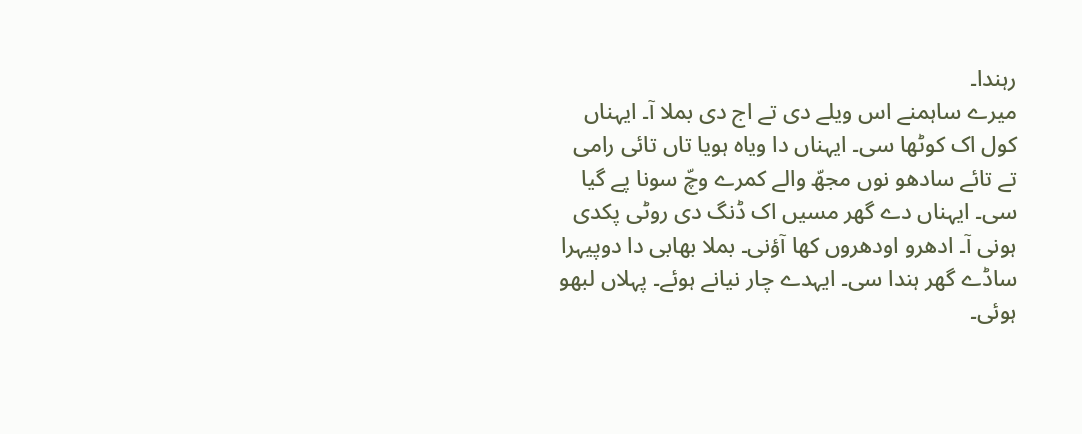رہندا۔
میرے ساہمنے اس ویلے دی تے اج دی بملا آ۔ ایہناں کول اک کوٹھا سی۔ ایہناں دا ویاہ ہویا تاں تائی رامی تے تائے سادھو نوں مجھّ والے کمرے وچّ سونا پے گیا سی۔ ایہناں دے گھر مسیں اک ڈنگ دی روٹی پکدی ہونی آ۔ ادھرو اودھروں کھا آؤنی۔ بملا بھابی دا دوپیہرا ساڈے گھر ہندا سی۔ ایہدے چار نیانے ہوئے۔ پہلاں لبھو ہوئی۔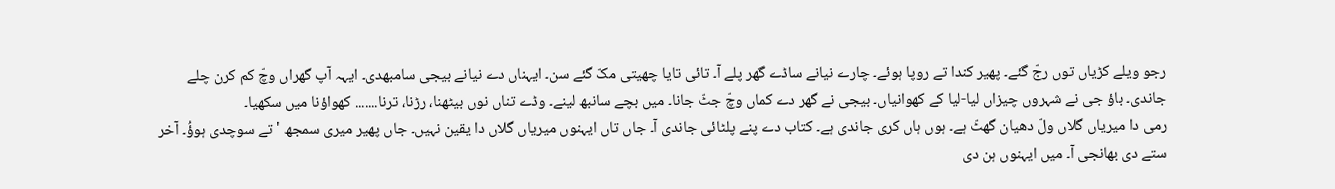رجو ویلے کڑیاں توں رجّ گئے۔ پھیر کندا تے روپا ہوئے۔ چارے نیانے ساڈے گھر پلے آ۔ تائی تایا چھیتی مکّ گئے سن۔ ایہناں دے نیانے بیجی سامبھدی۔ ایہہ آپ گھراں وچّ کم کرن چلے جاندی۔ باؤ جی نے شہروں چیزاں لیا-لیا کے کھوانیاں۔ بیجی نے گھر دے کماں وچّ جٹّ جانا۔ میں بچے سانبھ لینے۔ وڈے تناں نوں بیٹھنا، رڑنا، ترنا....... کھواؤنا میں سکھیا۔
رمی دا میریاں گلاں ولّ دھیان گھٹّ ہے۔ ہوں ہاں کری جاندی ہے۔ کتاب دے پنے پلٹائی جاندی آ۔ جاں تاں ایہنوں میریاں گلاں دا یقین نہیں۔ جاں پھیر میری سمجھ 'تے سوچدی ہوؤُ۔ آخر ستے دی بھانجی آ۔ میں ایہنوں ہن دی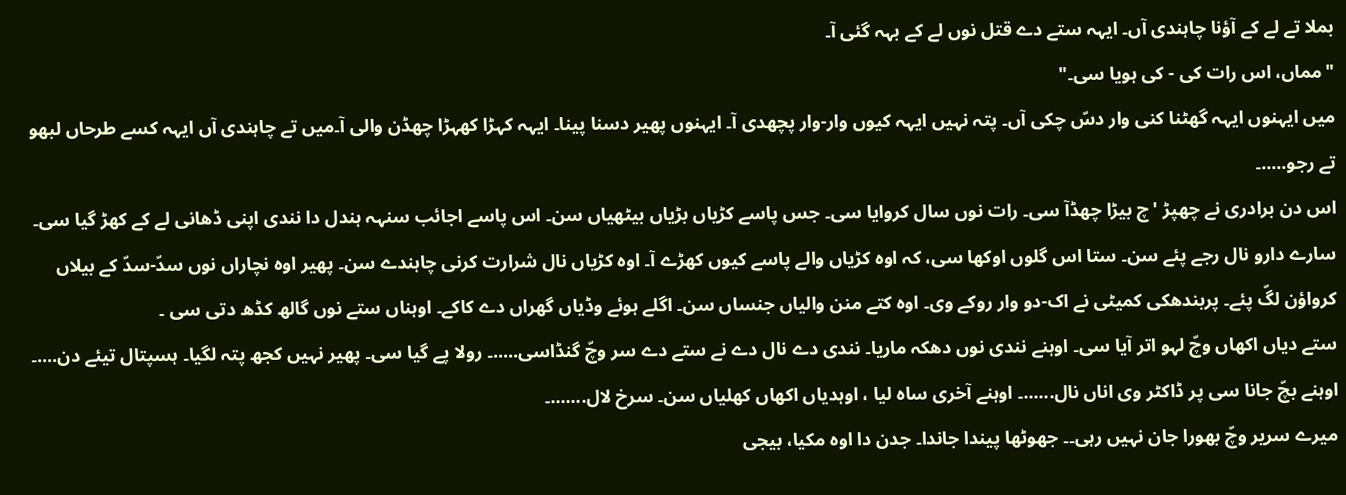بملا تے لے کے آؤنا چاہندی آں۔ ایہہ ستے دے قتل نوں لے کے بہہ گئی آ۔
"مماں، اس رات کی - کی ہویا سی۔"
میں ایہنوں ایہہ گھٹنا کنی وار دسّ چکی آں۔ پتہ نہیں ایہہ کیوں وار-وار پچھدی آ۔ ایہنوں پھیر دسنا پینا۔ ایہہ کہڑا کھہڑا چھڈن والی آ۔میں تے چاہندی آں ایہہ کسے طرحاں لبھو تے رجو.....۔
اس دن برادری نے چھپڑ 'چ بیڑا چھڈآ سی۔ رات نوں سال کروایا سی۔ جس پاسے کڑیاں بڑیاں بیٹھیاں سن۔ اس پاسے اجائب سنہہ ہندل دا نندی اپنی ڈھانی لے کے کھڑ گیا سی۔ سارے دارو نال رجے پئے سن۔ ستا اس گلوں اوکھا سی، کہ اوہ کڑیاں والے پاسے کیوں کھڑے آ۔ اوہ کڑیاں نال شرارت کرنی چاہندے سن۔ پھیر اوہ نچاراں نوں سدّ-سدّ کے بیلاں کرواؤن لگّ پئے۔ پربندھکی کمیٹی نے اک-دو وار روکے وی۔ اوہ کتے منن والیاں جنساں سن۔ اگلے ہوئے وڈیاں گھراں دے کاکے۔ اوہناں ستے نوں گالھ کڈھ دتی سی ۔
ستے دیاں اکھاں وچّ لہو اتر آیا سی۔ اوہنے نندی نوں دھکہ ماریا۔ نندی دے نال دے نے ستے دے سر وچّ گنڈاسی.....۔ رولا پے گیا سی۔ پھیر نہیں کجھ پتہ لگیا۔ ہسپتال تیئے دن....۔ اوہنے بچّ جانا سی پر ڈاکٹر وی اناں نال......۔ اوہنے آخری ساہ لیا ، اوہدیاں اکھاں کھلیاں سن۔ سرخ لال.......۔
میرے سریر وچّ بھورا جان نہیں رہی۔۔ جھوٹھا پیندا جاندا۔ جدن دا اوہ مکیا، بیجی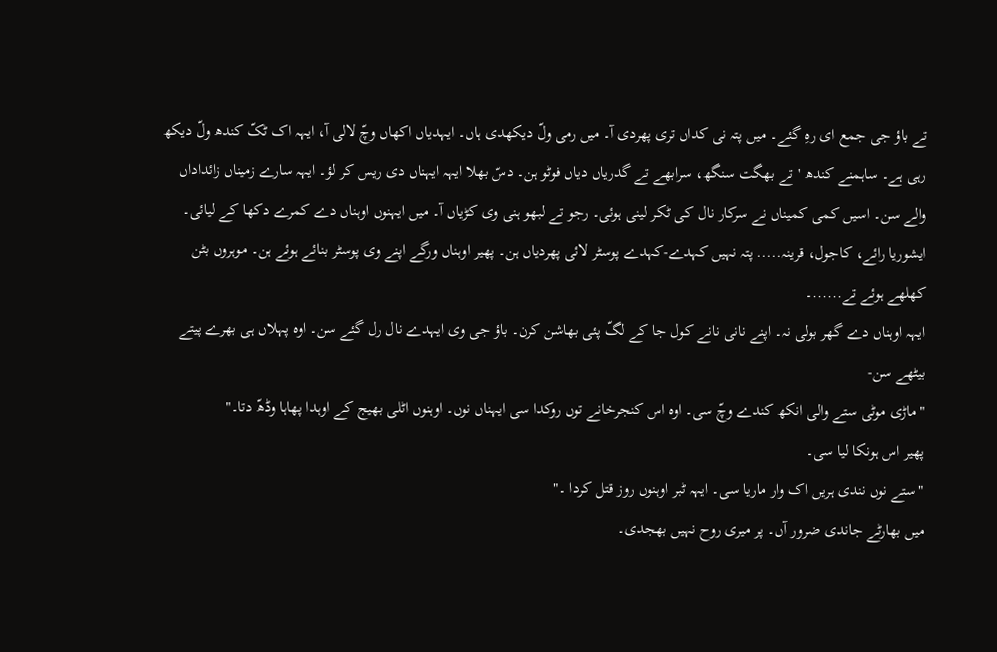تے باؤ جی جمع ای رہِ گئے۔ میں پتہ نی کداں تری پھردی آ۔ میں رمی ولّ دیکھدی ہاں۔ ایہدیاں اکھاں وچّ لالی آ، ایہہ اک ٹکّ کندھ ولّ دیکھ رہی ہے۔ ساہمنے کندھ 'تے بھگت سنگھ، سرابھے تے گدریاں دیاں فوٹو ہن۔ دسّ بھلا ایہہ ایہناں دی ریس کر لؤ۔ ایہہ سارے زمیناں زائداداں والے سن۔ اسیں کمی کمیناں نے سرکار نال کی ٹکر لینی ہوئی۔ رجو تے لبھو ہنی وی کڑیاں آ۔ میں ایہنوں اوہناں دے کمرے دکھا کے لیائی۔ ایشوریا رائے، کاجول، قرینہ..... پتہ نہیں کہدے-کہدے پوسٹر لائی پھردیاں ہن۔ پھیر اوہناں ورگے اپنے وی پوسٹر بنائے ہوئے ہن۔ موہروں بٹن کھلھے ہوئے تے......۔
ایہہ اوہناں دے گھر بولی نہ۔ اپنے نانی نانے کول جا کے لگّ پئی بھاشن کرن۔ باؤ جی وی ایہدے نال رل گئے سن۔ اوہ پہلاں ہی بھرے پیتے بیٹھے سن-
"ماڑی موٹی ستے والی انکھ کندے وچّ سی۔ اوہ اس کنجرخانے توں روکدا سی ایہناں نوں۔ اوہنوں اٹلی بھیج کے اوہدا پھاہا وڈھّ دتا۔"
پھیر اس ہونکا لیا سی۔
"ستے نوں نندی ہریں اک وار ماریا سی۔ ایہہ ٹبر اوہنوں روز قتل کردا ۔"
میں بھارٹے جاندی ضرور آں۔ پر میری روح نہیں بھجدی۔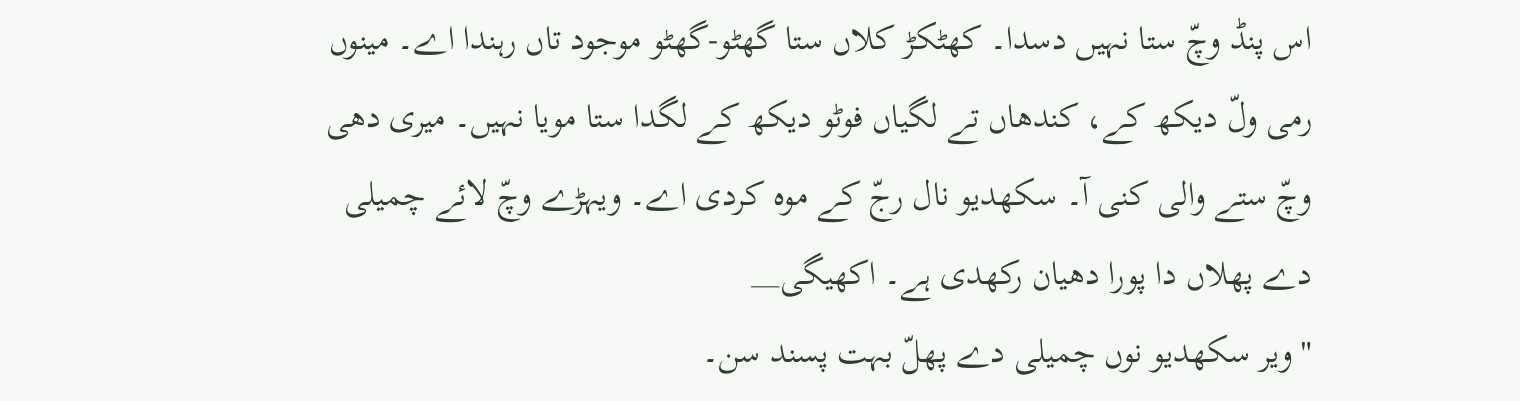اس پنڈ وچّ ستا نہیں دسدا۔ کھٹکڑ کلاں ستا گھٹو-گھٹو موجود تاں رہندا اے۔ مینوں رمی ولّ دیکھ کے، کندھاں تے لگیاں فوٹو دیکھ کے لگدا ستا مویا نہیں۔ میری دھی وچّ ستے والی کنی آ۔ سکھدیو نال رجّ کے موہ کردی اے۔ ویہڑے وچّ لائے چمیلی دے پھلاں دا پورا دھیان رکھدی ہے۔ اکھیگی__
"ویر سکھدیو نوں چمیلی دے پھلّ بہت پسند سن۔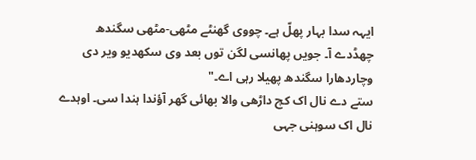ایہہ سدا بہار پھلّ ہے۔ چووی گھنٹے مٹھی-مٹھی سگندھ چھڈدے آ۔ جویں پھانسی لگن توں بعد وی سکھدیو ویر دی وچاردھارا سگندھ پھیلا رہی اے۔"
ستے دے نال اک کچ داڑھی والا بھائی گھر آؤندا ہندا سی۔ اوہدے نال اک سوہنی جہی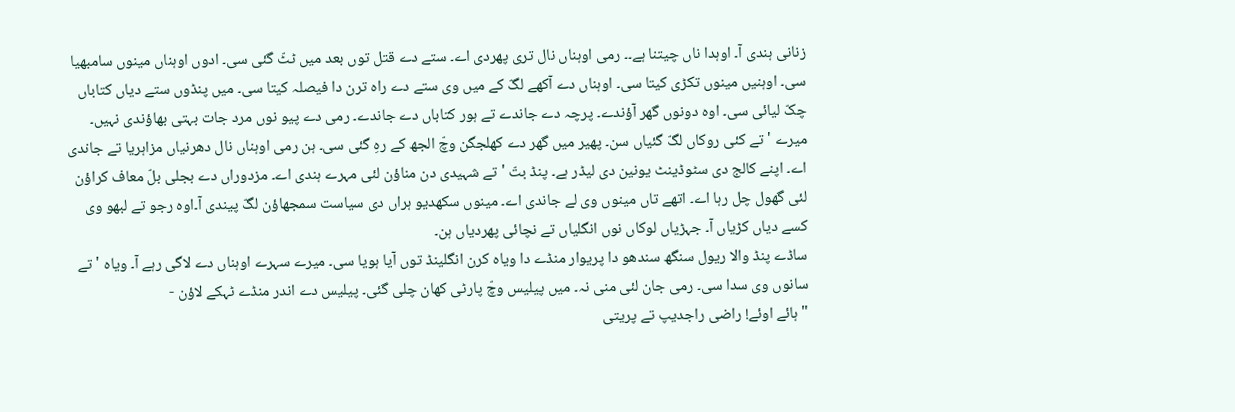زنانی ہندی آ۔ اوہدا ناں چیتنا ہے۔۔ رمی اوہناں نال تری پھردی اے۔ ستے دے قتل توں بعد میں ٹٹّ گئی سی۔ ادوں اوہناں مینوں سامبھیا سی۔ اوہنیں مینوں تکڑی کیتا سی۔ اوہناں دے آکھے لگّ کے میں وی ستے دے راہ ترن دا فیصلہ کیتا سی۔ میں پنڈوں ستے دیاں کتاباں چکّ لیائی سی۔ اوہ دونوں گھر آؤندے۔ پرچہ دے جاندے تے ہور کتاباں دے جاندے۔ رمی دے پیو نوں مرد جات بہتی بھاؤندی نہیں۔ میرے 'تے کئی روکاں لگّ گئیاں سن۔ پھیر میں گھر دے کھلجگن وچّ الجھ کے رہِ گئی سی۔ ہن رمی اوہناں نال دھرنیاں مزاہریا تے جاندی اے۔ اپنے کالج دی سٹوڈینٹ یونین دی لیڈر ہے۔ پنڈ بتّ 'تے شہیدی دن مناؤن لئی مہرے ہندی اے۔ مزدوراں دے بجلی بلّ معاف کراؤن لئی گھول چل رہا اے۔ اتھے تاں مینوں وی لے جاندی اے۔ مینوں سکھدیو ہراں دی سیاست سمجھاؤن لگّ پیندی آ۔اوہ رجو تے لبھو وی کسے دیاں کڑیاں آ۔ جہڑیاں لوکاں نوں انگلیاں تے نچائی پھردیاں ہن۔
ساڈے پنڈ والا ریول سنگھ سندھو دا پریوار منڈے دا ویاہ کرن انگلینڈ توں آیا ہویا سی۔ میرے سہرے اوہناں دے لاگی رہے آ۔ ویاہ 'تے سانوں وی سدا سی۔ رمی جان لئی منی نہ۔ میں پیلیس وچّ پارٹی کھان چلی گئی۔ پیلیس دے اندر منڈے ٹہکے لاؤن -
"ہائے اوئے! راضی راجدیپ تے پریتی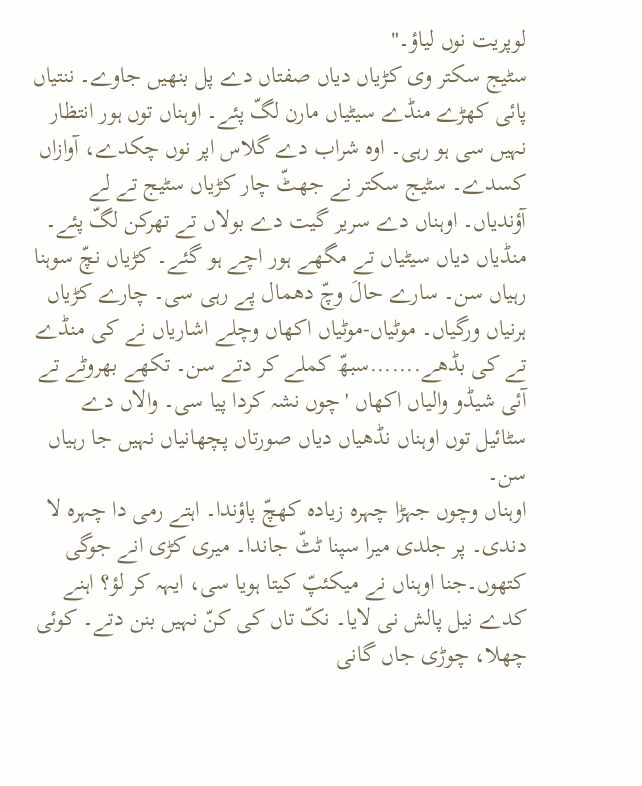لوپریت نوں لیاؤ۔"
سٹیج سکتر وی کڑیاں دیاں صفتاں دے پل بنھیں جاوے۔ ننتیاں پائی کھڑے منڈے سیٹیاں مارن لگّ پئے۔ اوہناں توں ہور انتظار نہیں سی ہو رہی۔ اوہ شراب دے گلاس اپر نوں چکدے، آوازاں کسدے۔ سٹیج سکتر نے جھٹّ چار کڑیاں سٹیج تے لے آؤندیاں۔ اوہناں دے سریر گیت دے بولاں تے تھرکن لگّ پئے۔ منڈیاں دیاں سیٹیاں تے مگھے ہور اچے ہو گئے۔ کڑیاں نچّ سوہنا رہیاں سن۔ سارے حالَ وچّ دھمال پے رہی سی۔ چارے کڑیاں ہرنیاں ورگیاں۔ موٹیاں-موٹیاں اکھاں وچلے اشاریاں نے کی منڈے تے کی بڈھے.......سبھّ کملے کر دتے سن۔ تکھے بھروٹے تے آئی شیڈو والیاں اکھاں 'چوں نشہ کردا پیا سی۔ والاں دے سٹائیل توں اوہناں نڈھیاں دیاں صورتاں پچھانیاں نہیں جا رہیاں سن۔
اوہناں وچوں جہڑا چہرہ زیادہ کھچّ پاؤندا۔ اہتے رمی دا چہرہ لا دندی۔ پر جلدی میرا سپنا ٹٹّ جاندا۔ میری کڑی انے جوگی کتھوں۔جنا اوہناں نے میکئپّ کیتا ہویا سی، ایہہ کر لؤ؟ اہنے کدے نیل پالش نی لایا۔ نکّ تاں کی کنّ نہیں بنن دتے۔ کوئی چھلا، چوڑی جاں گانی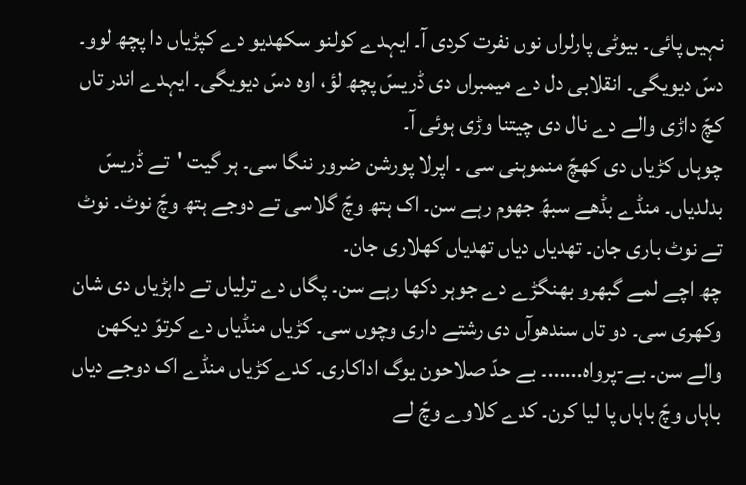نہیں پائی۔ بیوٹی پارلراں نوں نفرت کردی آ۔ ایہدے کولنو سکھدیو دے کپڑیاں دا پچھ لوو۔ دسّ دیویگی۔ انقلابی دل دے میمبراں دی ڈریسّ پچھ لؤ، اوہ دسّ دیویگی۔ ایہدے اندر تاں کچّ داڑی والے دے نال دی چیتنا وڑی ہوئی آ۔
چوہاں کڑیاں دی کھچّ منموہنی سی ۔ اپرلا پورشن ضرور ننگا سی۔ ہر گیت 'تے ڈریسّ بدلدیاں۔ منڈے بڈھے سبھّ جھوم رہے سن۔ اک ہتھ وچّ گلاسی تے دوجے ہتھ وچّ نوٹ۔ نوٹ تے نوٹ باری جان۔ تھدیاں دیاں تھدیاں کھلاری جان۔
چھ اچے لمے گبھرو بھنگڑے دے جوہر دکھا رہے سن۔ پگاں دے ترلیاں تے داہڑیاں دی شان وکھری سی۔ دو تاں سندھوآں دی رشتے داری وچوں سی۔ کڑیاں منڈیاں دے کرتوّ دیکھن والے سن۔ بے-پرواہ......۔ بے حدّ صلاحون یوگ اداکاری۔ کدے کڑیاں منڈے اک دوجے دیاں باہاں وچّ باہاں پا لیا کرن۔ کدے کلاوے وچّ لے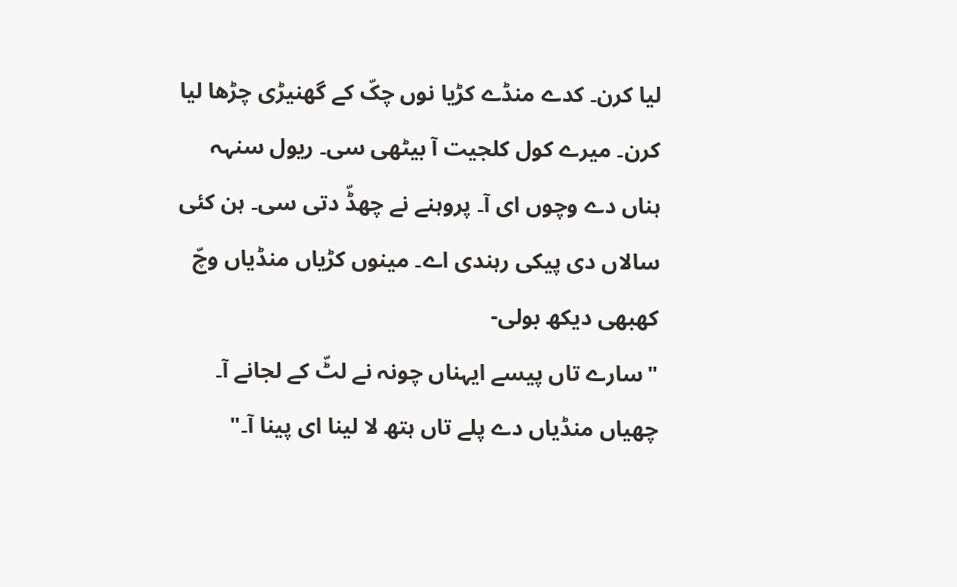لیا کرن۔ کدے منڈے کڑیا نوں چکّ کے گھنیڑی چڑھا لیا کرن۔ میرے کول کلجیت آ بیٹھی سی۔ ریول سنہہ ہناں دے وچوں ای آ۔ پروہنے نے چھڈّ دتی سی۔ ہن کئی سالاں دی پیکی رہندی اے۔ مینوں کڑیاں منڈیاں وچّ کھبھی دیکھ بولی-
"سارے تاں پیسے ایہناں چونہ نے لٹّ کے لجانے آ۔ چھیاں منڈیاں دے پلے تاں ہتھ لا لینا ای پینا آ۔"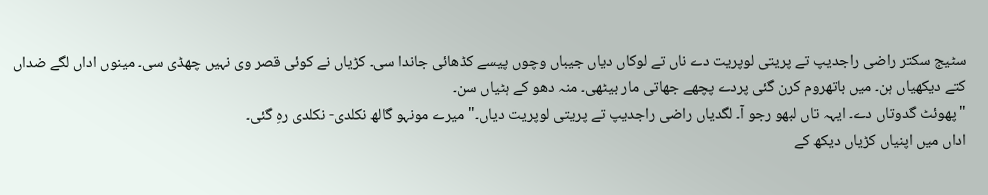سٹیج سکتر راضی راجدیپ تے پریتی لوپریت دے ناں تے لوکاں دیاں جیباں وچوں پیسے کڈھائی جاندا سی۔ کڑیاں نے کوئی قصر وی نہیں چھڈی سی۔ مینوں اداں لگے ضداں کتے دیکھیاں ہن۔ میں باتھروم کرن گئی پردے پچھے جھاتی مار بیٹھی۔ منہ دھو کے ہٹیاں سن۔
"پھوئٹ گدوتاں دے۔ ایہہ تاں لبھو رجو آ۔ لگدیاں راضی راجدیپ تے پریتی لوپریت دیاں۔"میرے مونہو گالھ نکلدی- نکلدی رہِ گئی۔
اداں میں اپنیاں کڑیاں دیکھ کے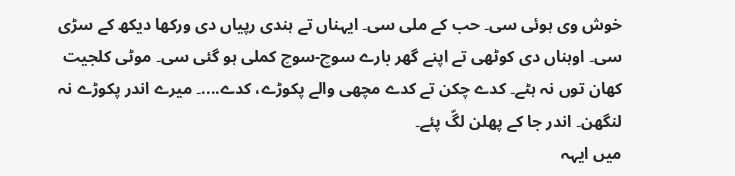خوش وی ہوئی سی۔ حب کے ملی سی۔ ایہناں تے ہندی رپیاں دی ورکھا دیکھ کے سڑی سی۔ اوہناں دی کوٹھی تے اپنے گھر بارے سوچ-سوچ کملی ہو گئی سی۔ موٹی کلجیت کھان توں نہ ہٹے۔ کدے چکن تے کدے مچھی والے پکوڑے، کدے....۔ میرے اندر پکوڑے نہ لنگھن۔ اندر جا کے پھلن لگّ پئے۔
میں ایہہ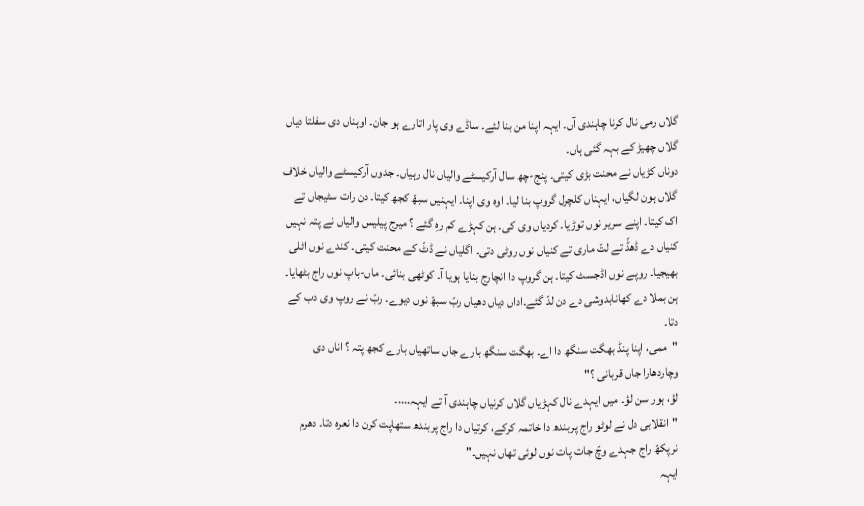گلاں رمی نال کرنا چاہندی آں۔ ایہہ اپنا من بنا لئے۔ ساڈے وی پار اتارے ہو جان۔ اوہناں دی سفلتا دیاں گلاں چھیڑ کے بہہ گئی ہاں۔
دوناں کڑیاں نے محنت بڑی کیتی۔ پنج-چھ سال آرکیسٹے والیاں نال رہیاں۔ جدوں آرکیسٹے والیاں خلاف گلاں ہون لگیاں، ایہناں کلچرل گروپ بنا لیا۔ اوہ وی اپنا۔ ایہنیں سبھّ کجھ کیتا۔ دن رات سٹیجاں تے اک کیتا۔ اپنے سریر نوں توڑیا۔ کردیاں وی کی۔ ہن کہڑے کم رہِ گئے ؟ میرج پیلیس والیاں نے پتہ نہیں کنیاں دے ڈھڈّ تے لتّ ماری تے کنیاں نوں روٹی دتی۔ اگلیاں نے ڈٹّ کے محنت کیتی۔ کندے نوں اٹلی بھیجیا۔ روپے نوں اڈجسٹ کیتا۔ ہن گروپ دا انچارج بنایا ہویا آ۔ کوٹھی بنائی۔ ماں-باپ نوں راج بٹھایا۔ ہن بملا دے کھانابدوشی دے دن لدّ گئے۔اداں دیاں دھیاں ربّ سبھّ نوں دیوے۔ ربّ نے روپ وی دب کے دتا۔
"ممی، اپنا پنڈ بھگت سنگھ دا اے۔ بھگت سنگھ بارے جاں ساتھیاں بارے کجھ پتہ ؟ اناں دی وچاردھارا جاں قربانی ؟"
لؤ، ہور سن لؤ۔ میں ایہدے نال کہڑیاں گلاں کرنیاں چاہندی آ تے ایہہ....۔
"انقلابی دل نے لوٹو راج پربندھ دا خاتمہ کرکے، کرتیاں دا راج پربندھ ستھاپت کرن دا نعرہ دتا۔ دھرم نرپکھّ راج جہدے وچّ جات پات نوں لوئی تھاں نہیں۔"
ایہہ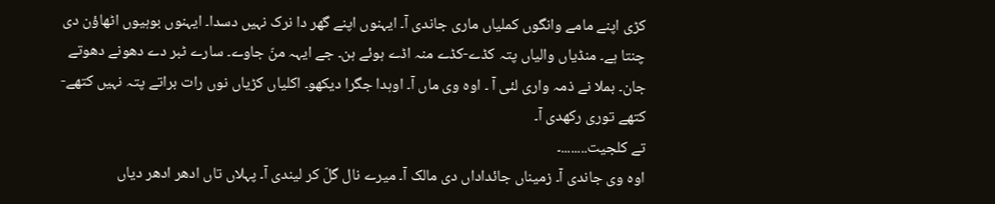کڑی اپنے مامے وانگوں کملیاں ماری جاندی آ۔ ایہنوں اپنے گھر دا نرک نہیں دسدا۔ ایہنوں بوہیوں اٹھاؤن دی چنتا ہے۔ منڈیاں والیاں پتہ کڈے-کڈے منہ اڈے ہوئے ہن۔ جے ایہہ منّ جاوے۔ سارے ٹبر دے دھونے دھوتے جان۔ بملا نے ذمہ واری لئی آ ۔ اوہ وی ماں آ۔ اوہدا جگرا دیکھو۔ اکلیاں کڑیاں نوں رات براتے پتہ نہیں کتھے-کتھے توری رکھدی آ۔
تے کلجیت........۔
اوہ وی جاندی آ۔ زمیناں جائداداں دی مالک آ۔ میرے نال گلّ کر لیندی آ۔ پہلاں تاں ادھر ادھر دیاں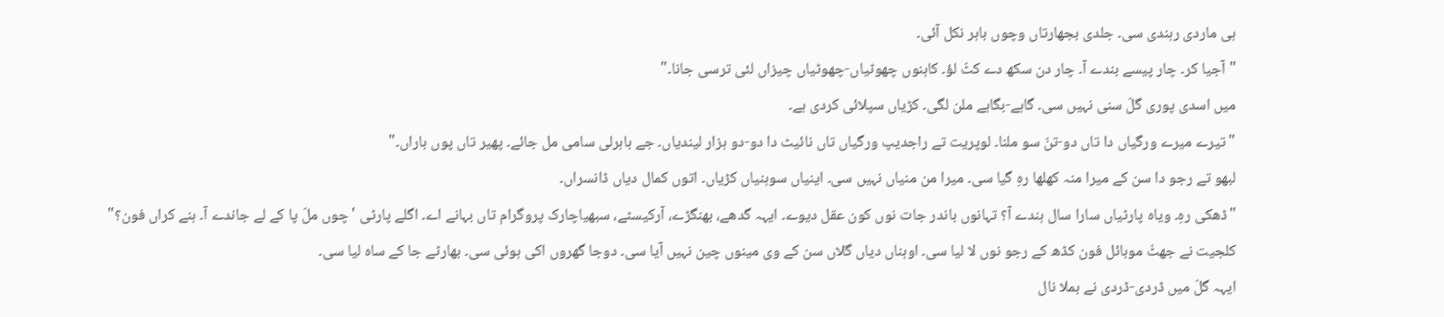ہی ماردی رہندی سی۔ جلدی بجھارتاں وچوں باہر نکل آئی۔
"آجیا کر۔ چار پیسے بندے آ۔ چار دن سکھ دے کٹّ لؤ۔ کاہنوں چھوٹیاں-چھوٹیاں چیزاں لئی ترسی جانا۔"
میں اسدی پوری گلّ سنی نہیں سی۔ گاہے-بگاہے ملن لگی۔ کڑیاں سپلائی کردی ہے۔
"تیرے میرے ورگیاں دا تاں دو-تنّ سو ملنا۔ لوپریت تے راجدیپ ورگیاں تاں نائیٹ دا دو-دو ہزار لیندیاں۔ جے باہرلی سامی مل جائے۔ پھیر تاں پوں باراں۔"
لبھو تے رجو دا سن کے میرا منہ کھلھا رہِ گیا سی۔ میرا من منیاں نہیں سی۔ اینیاں سوہنیاں کڑیاں۔ اتوں کمال دیاں ڈانسراں۔
"ڈھکی رہِ۔ ویاہ پارٹیاں سارا سال ہندے آ؟ تہانوں باندر جات نوں کون عقل دیوے۔ ایہہ گدھے، بھنگڑے، آرکیسٹے، سبھیاچارک پروگرام تاں بہانے اے۔ اگلے پارٹی 'چوں ملّ پا کے لے جاندے آ۔ ہنے کراں فون؟"
کلجیت نے جھٹّ موبائل فون کڈھ کے رجو نوں لا لیا سی۔ اوہناں دیاں گلاں سن کے وی مینوں چین نہیں آیا سی۔ دوجا گھروں اکی ہوئی سی۔ بھارٹے جا کے ساہ لیا سی۔
ایہہ گلّ میں ڈردی-ڈردی نے بملا نال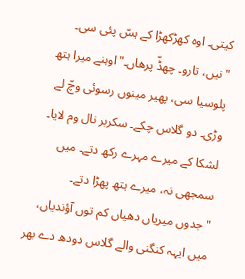کیتی۔ اوہ کھڑکھڑا کے ہسّ پئی سی۔
"نیں، تارو۔ چھڈّ پرھاں۔"اوہنے میرا ہتھ پلوسیا سی، پھیر مینوں رسوئی وچّ لے وڑی۔ دو گلاس چکے۔ سکربر نال وم لایا۔ لشکا کے میرے مہرے رکھ دتے۔ میں سمجھی نہ، میرے ہتھ پھڑا دتے۔
"جدوں میریاں دھیاں کم توں آؤندیاں، میں ایہہ کنگنی والے گلاس دودھ دے بھر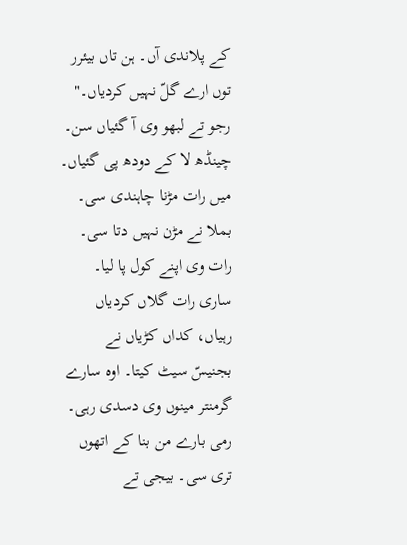کے پلاندی آں۔ ہن تاں بیئرر توں ارے گلّ نہیں کردیاں۔"
رجو تے لبھو وی آ گئیاں سن۔ چینڈھ لا کے دودھ پی گئیاں۔ میں رات مڑنا چاہندی سی۔ بملا نے مڑن نہیں دتا سی۔ رات وی اپنے کول پا لیا۔ ساری رات گلاں کردیاں رہیاں، کداں کڑیاں نے بجنیسّ سیٹ کیتا۔ اوہ سارے گرمنتر مینوں وی دسدی رہی۔ رمی بارے من بنا کے اتھوں تری سی۔ بیجی تے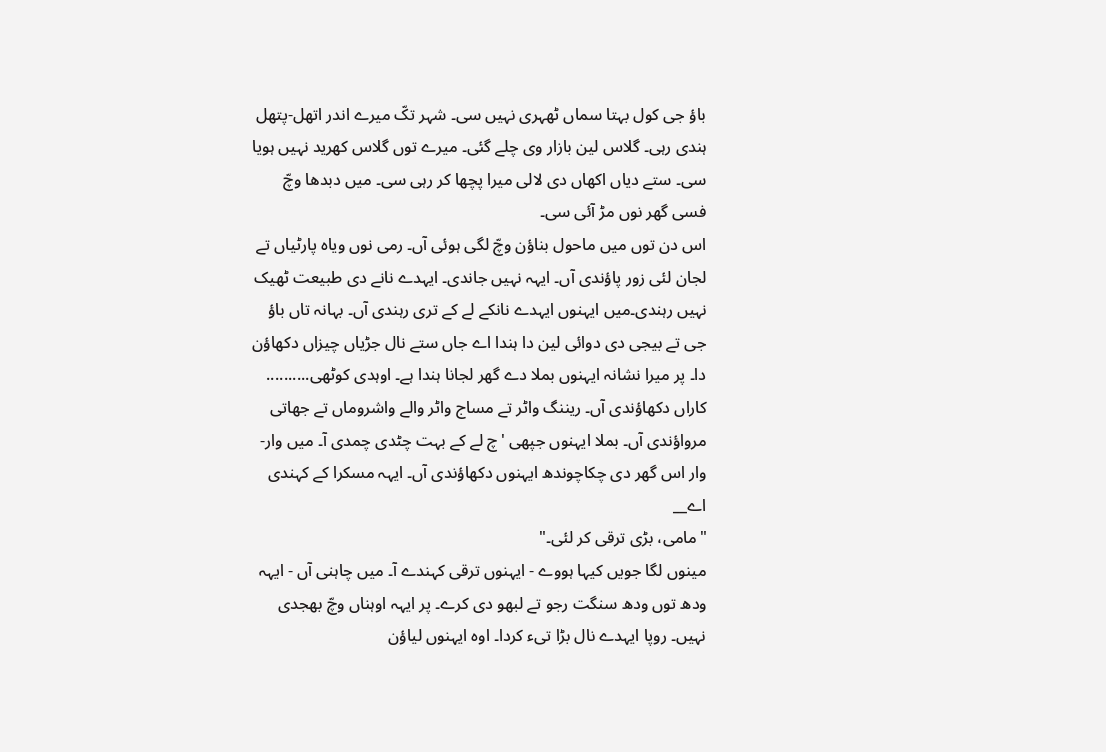باؤ جی کول بہتا سماں ٹھہری نہیں سی۔ شہر تکّ میرے اندر اتھل-پتھل ہندی رہی۔ گلاس لین بازار وی چلے گئی۔ میرے توں گلاس کھرید نہیں ہویا سی۔ ستے دیاں اکھاں دی لالی میرا پچھا کر رہی سی۔ میں دبدھا وچّ فسی گھر نوں مڑ آئی سی۔
اس دن توں میں ماحول بناؤن وچّ لگی ہوئی آں۔ رمی نوں ویاہ پارٹیاں تے لجان لئی زور پاؤندی آں۔ ایہہ نہیں جاندی۔ ایہدے نانے دی طبیعت ٹھیک نہیں رہندی۔میں ایہنوں ایہدے نانکے لے کے تری رہندی آں۔ بہانہ تاں باؤ جی تے بیجی دی دوائی لین دا ہندا اے جاں ستے نال جڑیاں چیزاں دکھاؤن دا۔ پر میرا نشانہ ایہنوں بملا دے گھر لجانا ہندا ہے۔ اوہدی کوٹھی.......... کاراں دکھاؤندی آں۔ ریننگ واٹر تے مساج واٹر والے واشروماں تے جھاتی مرواؤندی آں۔ بملا ایہنوں جپھی 'چ لے کے بہت چٹدی چمدی آ۔ میں وار-وار اس گھر دی چکاچوندھ ایہنوں دکھاؤندی آں۔ ایہہ مسکرا کے کہندی اے__
"مامی، بڑی ترقی کر لئی۔"
مینوں لگا جویں کیہا ہووے - ایہنوں ترقی کہندے آ۔ میں چاہنی آں - ایہہ ودھ توں ودھ سنگت رجو تے لبھو دی کرے۔ پر ایہہ اوہناں وچّ بھجدی نہیں۔ روپا ایہدے نال بڑا تیء کردا۔ اوہ ایہنوں لیاؤن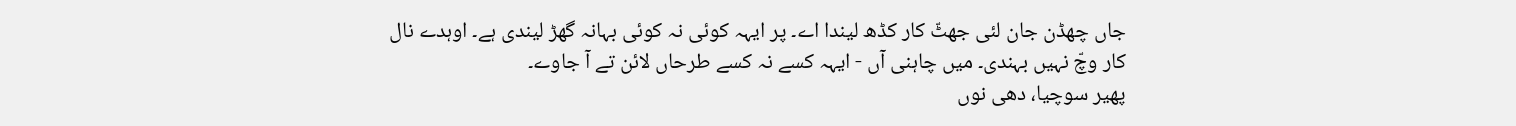جاں چھڈن جان لئی جھٹّ کار کڈھ لیندا اے۔ پر ایہہ کوئی نہ کوئی بہانہ گھڑ لیندی ہے۔ اوہدے نال کار وچّ نہیں بہندی۔ میں چاہنی آں - ایہہ کسے نہ کسے طرحاں لائن تے آ جاوے۔
پھیر سوچیا، دھی نوں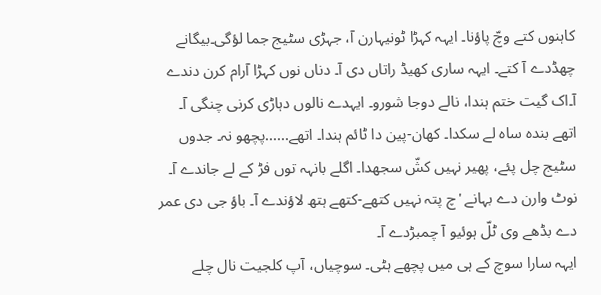کاہنوں کتے وچّ پاؤنا۔ ایہہ کہڑا ٹونیہارن آ، جہڑی سٹیج جما لؤگی۔بیگانے چھڈدے آ کتے۔ ایہہ ساری کھیڈ راتاں دی آ۔ دناں نوں کہڑا آرام کرن دندے آ۔اک گیت ختم ہندا، نالے دوجا شورو۔ ایہدے نالوں دہاڑی کرنی چنگی آ۔ اتھے بندہ ساہ لے سکدا۔ کھان-پین دا ٹائم ہندا۔ اتھے......پچھو نہ۔ جدوں سٹیج چل پئے، پھیر نہیں کشّ سجھدا۔ اگلے بانہہ توں فڑ کے لے جاندے آ۔ نوٹ وارن دے بہانے 'چ پتہ نہیں کتھے-کتھے ہتھ لاؤندے آ۔ باؤ جی دی عمر دے بڈھے وی ٹلّ ہوئیو آ چمبڑدے آ۔
ایہہ سارا سوچ کے ہی میں پچھے ہٹی۔ سوچیاں، آپ کلجیت نال چلے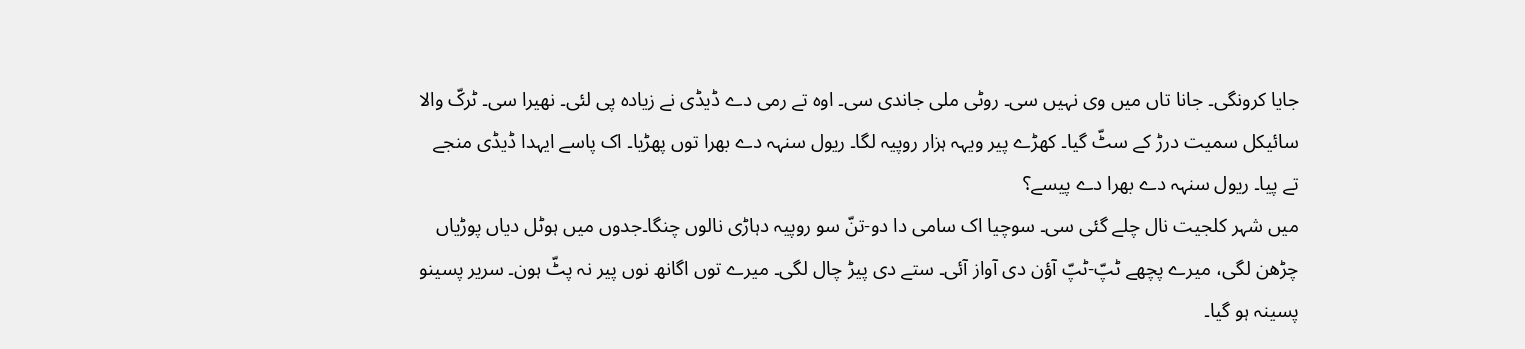جایا کرونگی۔ جانا تاں میں وی نہیں سی۔ روٹی ملی جاندی سی۔ اوہ تے رمی دے ڈیڈی نے زیادہ پی لئی۔ نھیرا سی۔ ٹرکّ والا سائیکل سمیت درڑ کے سٹّ گیا۔ کھڑے پیر ویہہ ہزار روپیہ لگا۔ ریول سنہہ دے بھرا توں پھڑیا۔ اک پاسے ایہدا ڈیڈی منجے تے پیا۔ ریول سنہہ دے بھرا دے پیسے؟
میں شہر کلجیت نال چلے گئی سی۔ سوچیا اک سامی دا دو-تنّ سو روپیہ دہاڑی نالوں چنگا۔جدوں میں ہوٹل دیاں پوڑیاں چڑھن لگی، میرے پچھے ٹپّ-ٹپّ آؤن دی آواز آئی۔ ستے دی پیڑ چال لگی۔ میرے توں اگانھ نوں پیر نہ پٹّ ہون۔ سریر پسینو پسینہ ہو گیا۔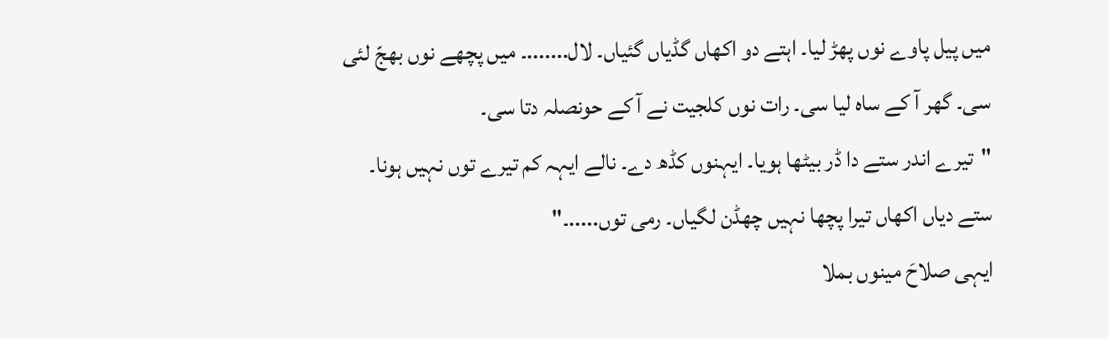میں پیل پاوے نوں پھڑ لیا۔ اہتے دو اکھاں گڈیاں گئیاں۔ لال.......۔ میں پچھے نوں بھجّ لئی سی۔ گھر آ کے ساہ لیا سی۔ رات نوں کلجیت نے آ کے حونصلہ دتا سی۔
"تیرے اندر ستے دا ڈر بیٹھا ہویا۔ ایہنوں کڈھ دے۔ نالے ایہہ کم تیرے توں نہیں ہونا۔ ستے دیاں اکھاں تیرا پچھا نہیں چھڈن لگیاں۔ رمی توں.....۔"
ایہی صلاحَ مینوں بملا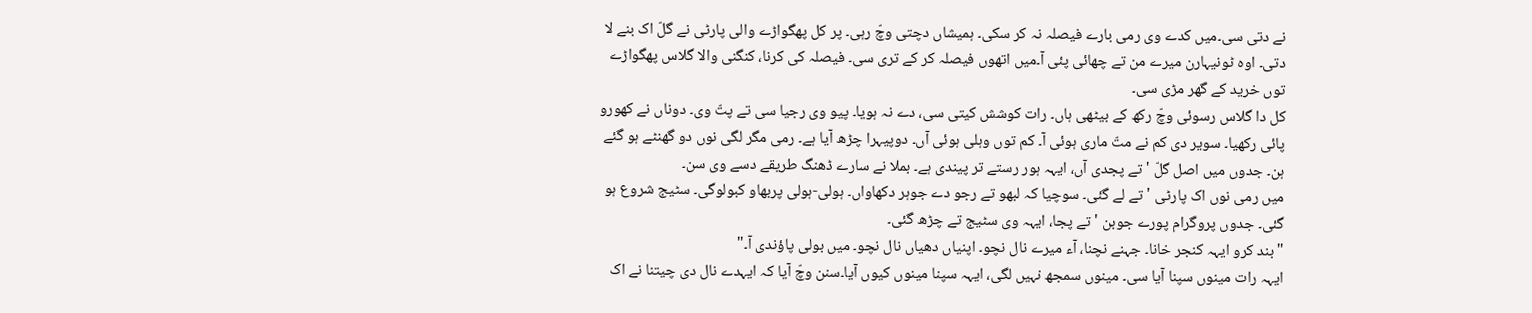نے دتی سی۔میں کدے وی رمی بارے فیصلہ نہ کر سکی۔ ہمیشاں دچتی وچّ رہی۔ پر کل پھگواڑے والی پارٹی نے گلّ اک بنے لا دتی۔ اوہ ٹونیہارن میرے من تے چھائی پئی آ۔میں اتھوں فیصلہ کر کے تری سی۔ فیصلہ کی کرنا، کنگنی والا گلاس پھگواڑے توں خرید کے گھر مڑی سی۔
کل دا گلاس رسوئی وچّ رکھ کے بیٹھی ہاں۔ رات کوشش کیتی سی، دے نہ ہویا۔ پیو وی رجیا سی تے پتّ وی۔ دوناں نے کھورو پائی رکھیا۔ سویر دی کم نے متّ ماری ہوئی آ۔ کم توں وہلی ہوئی آں۔ دوپیہرا چڑھ آیا ہے۔ رمی مگر لگی نوں دو گھنٹے ہو گئے ہن۔ جدوں میں اصل گلّ 'تے پجدی آں، ایہہ ہور رستے تر پیندی ہے۔ بملا نے سارے ڈھنگ طریقے دسے وی سن۔
میں رمی نوں اک پارٹی 'تے لے گئی۔ سوچیا کہ لبھو تے رجو دے جوہر دکھاواں۔ ہولی-ہولی پربھاو کبولوگی۔ سٹیج شروع ہو گئی۔ جدوں پروگرام پورے جوبن 'تے پجا، ایہہ وی سٹیج تے چڑھ گئی۔
"بند کرو ایہہ کنجر خانا۔ جہنے نچنا، آء میرے نال نچو۔ اپنیاں دھیاں نال نچو۔ میں بولی پاؤندی آ۔"
ایہہ رات مینوں سپنا آیا سی۔ مینوں سمجھ نہیں لگی، ایہہ سپنا مینوں کیوں آیا۔سنن وچّ آیا کہ ایہدے نال دی چیتنا نے اک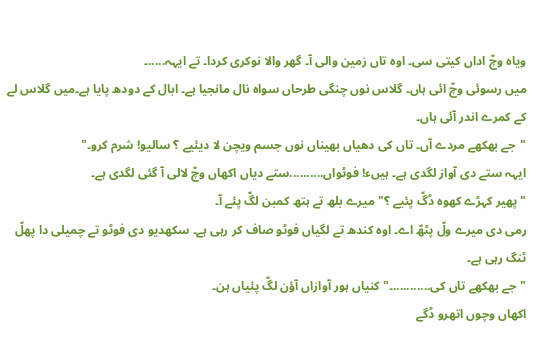ویاہ وچّ اداں کیتی سی۔ اوہ تاں زمین والی آ۔ گھر والا نوکری کردا۔ تے ایہہ.....۔
میں رسوئی وچّ ائی ہاں۔ گلاس نوں چنگی طرحاں سواہ نال مانجیا ہے۔ ابال کے دودھ پایا ہے۔میں گلاس لے کے کمرے اندر آئی ہاں۔
"جے بھکھے مردے آں۔ تاں کی دھیاں بھیناں نوں جسم ویچن لا دیئیے ؟ سالیو! شرم کرو۔"
ایہہ ستے دی آواز لگدی ہے۔ ہیںء! فوٹواں..........ستے دیاں اکھاں وچّ لالی آ گئی لگدی ہے۔
"پھیر کہڑے کھوہ ڈگّ پئیے ؟" میرے بلھ تے ہتھ کمبن لگّ پئے آ۔
رمی دی میرے ولّ پٹھّ اے۔ اوہ کندھ تے لگیاں فوٹو صاف کر رہی ہے۔ سکھدیو دی فوٹو تے چمیلی دا پھلّ ٹنگ رہی ہے۔
"جے بھکھے تاں کی...........۔" کنیاں ہور آوازاں آؤن لگّ پئیاں ہن۔
اکھاں وچوں اتھرو ڈگے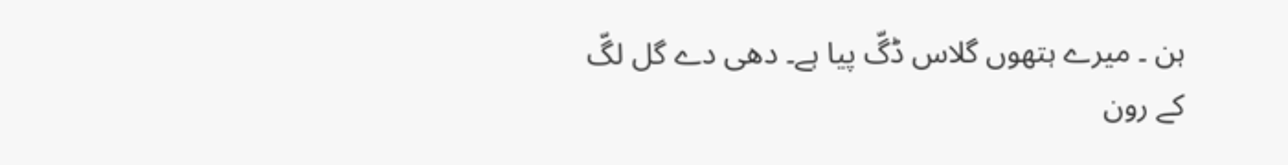ہن ۔ میرے ہتھوں گلاس ڈگّ پیا ہے۔ دھی دے گل لگّ کے رون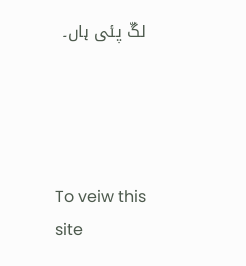لگّ پئی ہاں۔




To veiw this site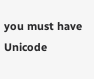you must have Unicode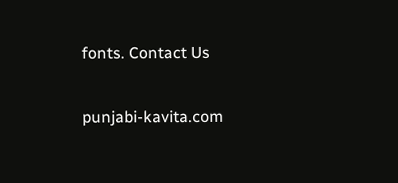fonts. Contact Us

punjabi-kavita.com